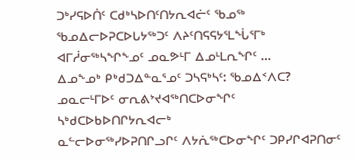ᑐᒃᓯᕋᐅᑏᑦ ᑕᑯᒃᓴᐅᑎᑦᑎᔭᕆᐊᓖᑦ ᖃᓄᖅ ᖃᓄᐃᓕᐅᕈᑕᐅᒐᔭᖅᑐᑦ ᐱᔨᑦᑎᕋᕋᔭᕐᒪᖔᕐᒥᒃ ᐊᒥᓲᓂᖅᓴᖏᖕᓄᑦ ᓄᓇᕗᒻᒥ ᐃᓄᒻᒪᕆᖏᑦ …
ᐃᓄᖕᓄᒃ ᑭᒃᑯᑐᐃᓐᓇᕐᓄᑦ ᑐᓴᕋᒃᓴᑦ: ᖃᓄᐃᑉᐱᑕ? ᓄᓇᓕᒻᒥᐅᑦ ᓂᕆᕕᔾᔪᐊᖅᑎᑕᐅᓂᖏᑦ
ᓴᒃᑯᑕᐅᑲᐅᑎᒋᔭᕆᐊᓕᒃ
ᓇᓪᓕᐅᓂᖅᓯᐅᕈᑎᒋᓗᒋᑦ ᐱᔭᕇᖅᑕᐅᓂᖏᑦ ᑐᑭᓯᒋᐊᕈᑎᓂᑦ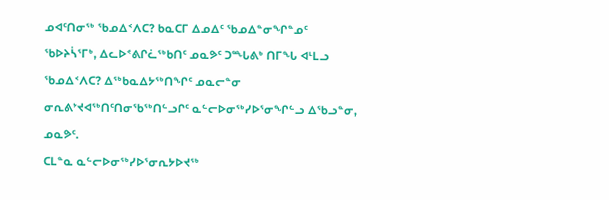ᓄᐊᑦᑎᓂᖅ ᖃᓄᐃᑉᐱᑕ? ᑲᓇᑕᒥ ᐃᓄᐃᑦ ᖃᓄᐃᓐᓂᖏᓐᓄᑦ ᖃᐅᔨᓵᕐᒥᒃ, ᐃᓚᐅᕝᕕᒋᓛᖅᑲᑎᑦ ᓄᓇᕗᑦ ᑐᙵᕕᒃ ᑎᒥᖓ ᐊᒻᒪᓗ ᖃᓄᐃᑉᐱᑕ? ᐃᖅᑲᓇᐃᔭᖅᑎᖏᑦ ᓄᓇᓕᓐᓂ ᓂᕆᕕᔾᔪᐊᖅᑎᑦᑎᓂᖃᖅᑎᓪᓗᒋᑦ ᓇᓪᓕᐅᓂᖅᓯᐅᕐᓂᖏᓪᓗ ᐃᖃᓗᓐᓂ, ᓄᓇᕗᑦ.
ᑕᒪᓐᓇ ᓇᓪᓕᐅᓂᖅᓯᐅᕐᓂᕆᔭᐅᔪᖅ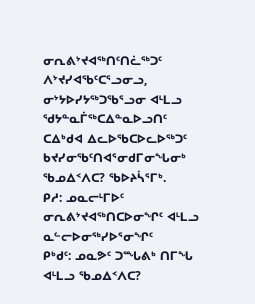ᓂᕆᕕᔾᔪᐊᖅᑎᑦᑎᓛᖅᑐᑦ ᐱᔾᔪᓯᐊᖃᑦᑕᕐᓗᓂᓗ, ᓂᔾᔭᐅᓯᔭᖅᑐᖃᕐᓗᓂ ᐊᒻᒪᓗ ᖁᔭᓐᓇᒦᖅᑕᐃᓐᓇᐅᓗᑎᑦ ᑕᐃᒃᑯᐊ ᐃᓚᐅᖃᑕᐅᓚᐅᖅᑐᑦ ᑲᔪᓯᓂᖃᑦᑎᐊᕐᓂᑯᒥᓂᖓᓂᒃ ᖃᓄᐃᑉᐱᑕ? ᖃᐅᔨᓵᕐᒥᒃ.
ᑭᓱ: ᓄᓇᓕᒻᒥᐅᑦ ᓂᕆᕕᔾᔪᐊᖅᑎᑕᐅᓂᖏᑦ ᐊᒻᒪᓗ ᓇᓪᓕᐅᓂᖅᓯᐅᕐᓂᖏᑦ
ᑭᒃᑯᑦ: ᓄᓇᕗᑦ ᑐᙵᕕᒃ ᑎᒥᖓ ᐊᒻᒪᓗ ᖃᓄᐃᑉᐱᑕ?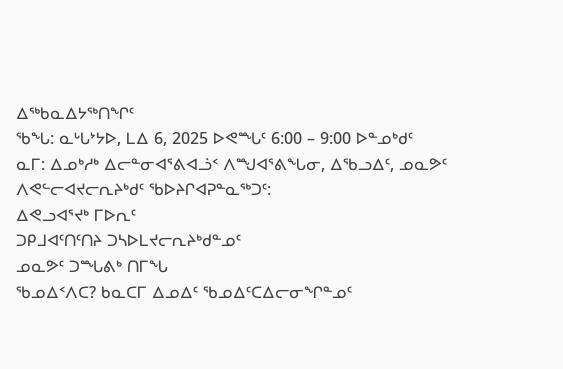ᐃᖅᑲᓇᐃᔭᖅᑎᖏᑦ
ᖃᖓ: ᓇᒡᒐᔾᔭᐅ, ᒪᐃ 6, 2025 ᐅᕙᙵᑦ 6:00 – 9:00 ᐅᓐᓄᒃᑯᑦ
ᓇᒥ: ᐃᓄᒃᓱᒃ ᐃᓕᓐᓂᐊᕐᕕᐊᓘᑉ ᐱᙳᐊᕐᕕᖓᓂ, ᐃᖃᓗᐃᑦ, ᓄᓇᕗᑦ
ᐱᕙᓪᓕᐊᔪᓕᕆᔨᒃᑯᑦ ᖃᐅᔨᒋᐊᕈᓐᓇᖅᑐᑦ:
ᐃᕙᓗᐊᕐᔪᒃ ᒥᐅᕆᑦ
ᑐᑭᒧᐊᑦᑎᑦᑎᔨ ᑐᓴᐅᒪᔪᓕᕆᔨᒃᑯᓐᓄᑦ
ᓄᓇᕗᑦ ᑐᙵᕕᒃ ᑎᒥᖓ
ᖃᓄᐃᑉᐱᑕ? ᑲᓇᑕᒥ ᐃᓄᐃᑦ ᖃᓄᐃᑦᑕᐃᓕᓂᖏᓐᓄᑦ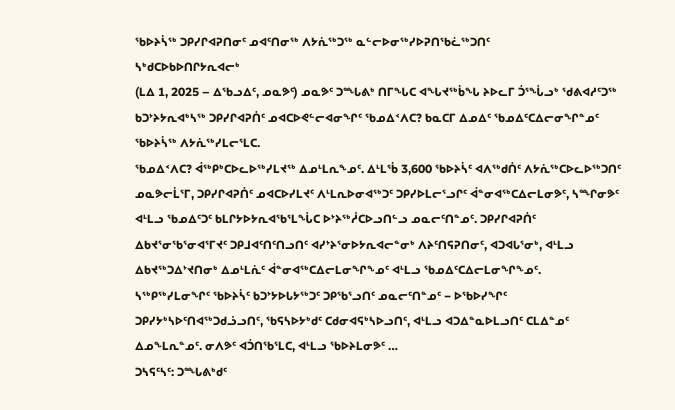ᖃᐅᔨᓵᖅ ᑐᑭᓯᒋᐊᕈᑎᓂᑦ ᓄᐊᑦᑎᓂᖅ ᐱᔭᕇᖅᑐᖅ ᓇᓪᓕᐅᓂᖅᓯᐅᕈᑎᖃᓛᖅᑐᑎᑦ
ᓴᒃᑯᑕᐅᑲᐅᑎᒋᔭᕆᐊᓕᒃ
(ᒪᐃ 1, 2025 – ᐃᖃᓗᐃᑦ, ᓄᓇᕗᑦ) ᓄᓇᕗᑦ ᑐᙵᕕᒃ ᑎᒥᖓᑕ ᐊᖓᔪᖅᑳᖓ ᔨᐅᓚᒥ ᑑᕐᖔᓗᒃ ᖁᕕᐊᓱᑦᑐᖅ ᑲᑐᔾᔨᔭᕆᐊᒃᓴᖅ ᑐᑭᓯᒋᐊᕈᑏᑦ ᓄᐊᑕᐅᕙᓪᓕᐊᓂᖏᑦ ᖃᓄᐃᑉᐱᑕ? ᑲᓇᑕᒥ ᐃᓄᐃᑦ ᖃᓄᐃᑦᑕᐃᓕᓂᖏᓐᓄᑦ ᖃᐅᔨᓵᖅ ᐱᔭᕇᖅᓯᒪᓕᕐᒪᑕ.
ᖃᓄᐃᑉᐱᑕ? ᐋᖅᑭᒃᑕᐅᓚᐅᖅᓯᒪᔪᖅ ᐃᓄᒻᒪᕆᖕᓄᑦ. ᐃᒻᒪᖄ 3,600 ᖃᐅᔨᓵᑦ ᐊᐱᖅᑯᑏᑦ ᐱᔭᕇᖅᑕᐅᓚᐅᖅᑐᑎᑦ ᓄᓇᕗᓕᒫᕐᒥ, ᑐᑭᓯᒋᐊᕈᑏᑦ ᓄᐊᑕᐅᓯᒪᔪᑦ ᐱᒻᒪᕆᐅᓂᐊᖅᑐᑦ ᑐᑭᓯᐅᒪᓕᕐᓗᒋᑦ ᐋᓐᓂᐊᖅᑕᐃᓕᒪᓂᕗᑦ, ᓴᙱᓂᕗᑦ ᐊᒻᒪᓗ ᖃᓄᐃᑦᑐᑦ ᑲᒪᒋᔭᐅᔭᕆᐊᖃᕐᒪᖔᑕ ᐅᔾᔨᖅᓲᑕᐅᓗᑎᓪᓗ ᓄᓇᓕᑦᑎᓐᓄᑦ. ᑐᑭᓯᒋᐊᕈᑏᑦ ᐃᑲᔪᕐᓂᖃᕐᓂᐊᕐᒥᔪᑦ ᑐᑭᒧᐊᑦᑎᑦᑎᓗᑎᑦ ᐊᓯᔾᔨᕐᓂᐅᔭᕆᐊᓕᓐᓂᒃ ᐱᔨᑦᑎᕋᕈᑎᓂᑦ, ᐊᑐᐊᒐᕐᓂᒃ, ᐊᒻᒪᓗ ᐃᑲᔪᖅᑐᐃᔾᔪᑎᓂᒃ ᐃᓄᒻᒪᕇᑦ ᐋᓐᓂᐊᖅᑕᐃᓕᒪᓂᖏᖕᓄᑦ ᐊᒻᒪᓗ ᖃᓄᐃᑦᑕᐃᓕᒪᓂᖏᖕᓄᑦ.
ᓴᖅᑭᖅᓯᒪᓂᖏᑦ ᖃᐅᔨᓵᑦ ᑲᑐᔾᔭᐅᒐᔭᖅᑐᑦ ᑐᑭᖃᕐᓗᑎᑦ ᓄᓇᓕᑦᑎᓐᓄᑦ − ᐅᖃᐅᓯᖏᑦ ᑐᑭᓯᔭᒃᓴᐅᑦᑎᐊᖅᑐᑯᓘᓗᑎᑦ, ᖃᕋᓴᐅᔭᒃᑯᑦ ᑕᑯᓂᐊᕋᒃᓴᐅᓗᑎᑦ, ᐊᒻᒪᓗ ᐊᑐᐃᓐᓇᐅᒪᓗᑎᑦ ᑕᒪᐃᓐᓄᑦ ᐃᓄᖕᒪᕆᓐᓄᑦ. ᓂᐱᕗᑦ ᐊᑑᑎᖃᕐᒪᑕ, ᐊᒻᒪᓗ ᖃᐅᔨᒪᓂᕗᑦ …
ᑐᓴᕋᑦᓴᑦ: ᑐᙵᕕᒃᑯᑦ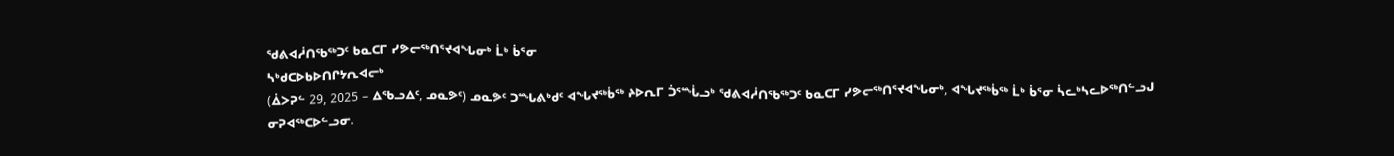ᖁᕕᐊᓲᑎᖃᖅᑐᑦ ᑲᓇᑕᒥ ᓯᕗᓕᖅᑎᕐᔪᐊᖓᓂᒃ ᒫᒃ ᑳᕐᓂ
ᓴᒃᑯᑕᐅᑲᐅᑎᒋᔭᕆᐊᓕᒃ
(ᐄᐳᕈᓪ 29, 2025 – ᐃᖃᓗᐃᑦ, ᓄᓇᕗᑦ) ᓄᓇᕗᑦ ᑐᙵᕕᒃᑯᑦ ᐊᖓᔪᖅᑳᖅ ᔨᐅᕆᒥ ᑑᕐᙶᓗᒃ ᖁᕕᐊᓲᑎᖃᖅᑐᑦ ᑲᓇᑕᒥ ᓯᕗᓕᖅᑎᕐᔪᐊᖓᓂᒃ, ᐊᖓᔪᖅᑳᖅ ᒫᒃ ᑳᕐᓂ ᓵᓚᒃᓴᓚᐅᖅᑎᓪᓗᒍ ᓂᕈᐊᖅᑕᐅᓪᓗᓂ.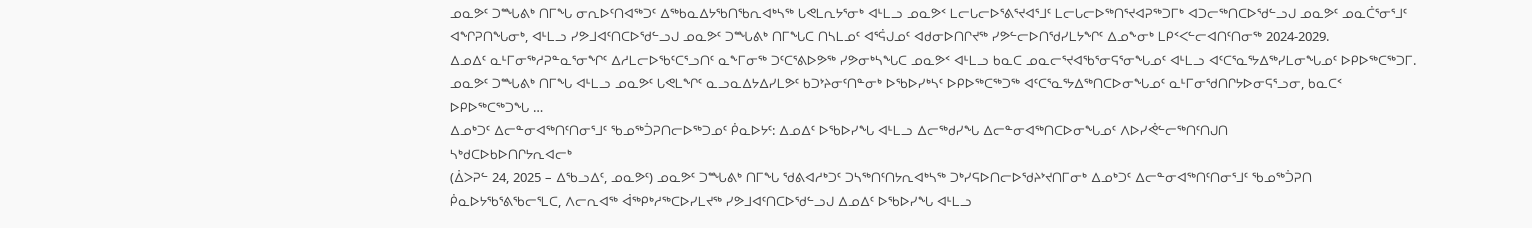ᓄᓇᕗᑦ ᑐᙵᕕᒃ ᑎᒥᖓ ᓂᕆᐅᑦᑎᐊᖅᑐᑦ ᐃᖅᑲᓇᐃᔭᖃᑎᖃᕆᐊᒃᓴᖅ ᒐᕙᒪᕆᔭᕐᓂᒃ ᐊᒻᒪᓗ ᓄᓇᕗᑉ ᒪᓕᒐᓕᐅᕐᕕᕐᔪᐊᕐᒧᑦ ᒪᓕᒐᓕᐅᖅᑎᕐᔪᐊᕈᖅᑐᒥᒃ ᐊᑐᓕᖅᑎᑕᐅᖁᓪᓗᒍ ᓄᓇᕗᑦ ᓄᓇᑖᕐᓂᕐᒧᑦ ᐊᖏᕈᑎᖓᓂᒃ, ᐊᒻᒪᓗ ᓯᕗᒧᐊᑦᑎᑕᐅᖁᓪᓗᒍ ᓄᓇᕗᑦ ᑐᙵᕕᒃ ᑎᒥᖓᑕ ᑎᓴᒪᓄᑦ ᐊᕐᕌᒍᓄᑦ ᐊᑯᓂᐅᑎᒋᔪᖅ ᓯᕗᓪᓕᐅᑎᖁᓯᒪᔭᖏᑦ ᐃᓄᖕᓂᒃ ᒪᑭᑉᐸᓪᓕᐊᑎᑦᑎᓂᖅ 2024-2029.
ᐃᓄᐃᑦ ᓇᒻᒥᓂᖅᓱᕈᓐᓇᕐᓂᖏᑦ ᐃᓱᒪᓕᐅᖃᑦᑕᕐᓗᑎᑦ ᓇᖕᒥᓂᖅ ᑐᑦᑕᕐᕕᐅᕗᖅ ᓯᕗᓂᒃᓴᖓᑕ ᓄᓇᕗᑉ ᐊᒻᒪᓗ ᑲᓇᑕ ᓄᓇᓕᕐᔪᐊᖃᕐᓂᕋᕐᓂᖓᓄᑦ ᐊᒻᒪᓗ ᐊᑦᑕᕐᓇᕐᔭᐃᖅᓯᒪᓂᖓᓄᑦ ᐅᑭᐅᖅᑕᖅᑐᒥ. ᓄᓇᕗᑦ ᑐᙵᕕᒃ ᑎᒥᖓ ᐊᒻᒪᓗ ᓄᓇᕗᑦ ᒐᕙᒪᖏᑦ ᓇᓗᓇᐃᔭᐃᓯᒪᕗᑦ ᑲᑐᔾᔨᓂᑦᑎᓐᓂᒃ ᐅᖃᐅᓯᒃᓴᑦ ᐅᑭᐅᖅᑕᖅᑐᖅ ᐊᑦᑕᕐᓇᕐᔭᐃᖅᑎᑕᐅᓂᖓᓄᑦ ᓇᒻᒥᓂᖁᑎᒋᔭᐅᓂᕋᕐᓗᓂ, ᑲᓇᑕᑉ ᐅᑭᐅᖅᑕᖅᑐᖓ …
ᐃᓄᒃᑐᑦ ᐃᓕᓐᓂᐊᖅᑎᑦᑎᓂᕐᒧᑦ ᖃᓄᖅᑑᕈᑎᓕᐅᖅᑐᓄᑦ ᑮᓇᐅᔭᑦ: ᐃᓄᐃᑦ ᐅᖃᐅᓯᖓ ᐊᒻᒪᓗ ᐃᓕᖅᑯᓯᖓ ᐃᓕᓐᓂᐊᖅᑎᑕᐅᓂᖓᓄᑦ ᐱᐅᓯᕚᓪᓕᖅᑎᑦᑎᒍᑎ
ᓴᒃᑯᑕᐅᑲᐅᑎᒋᔭᕆᐊᓕᒃ
(ᐄᐳᕈᓪ 24, 2025 – ᐃᖃᓗᐃᑦ, ᓄᓇᕗᑦ) ᓄᓇᕗᑦ ᑐᙵᕕᒃ ᑎᒥᖓ ᖁᕕᐊᓱᒃᑐᑦ ᑐᓴᖅᑎᑦᑎᔭᕆᐊᒃᓴᖅ ᑐᒃᓯᕋᐅᑎᓕᐅᖁᔨᔾᔪᑎᒥᓂᒃ ᐃᓄᒃᑐᑦ ᐃᓕᓐᓂᐊᖅᑎᑦᑎᓂᕐᒧᑦ ᖃᓄᖅᑑᕈᑎ ᑮᓇᐅᔭᖃᕐᕕᖃᓕᕐᒪᑕ, ᐱᓕᕆᐊᖅ ᐋᖅᑭᒃᓱᖅᑕᐅᓯᒪᔪᖅ ᓯᕗᒧᐊᑦᑎᑕᐅᖁᓪᓗᒍ ᐃᓄᐃᑦ ᐅᖃᐅᓯᖓ ᐊᒻᒪᓗ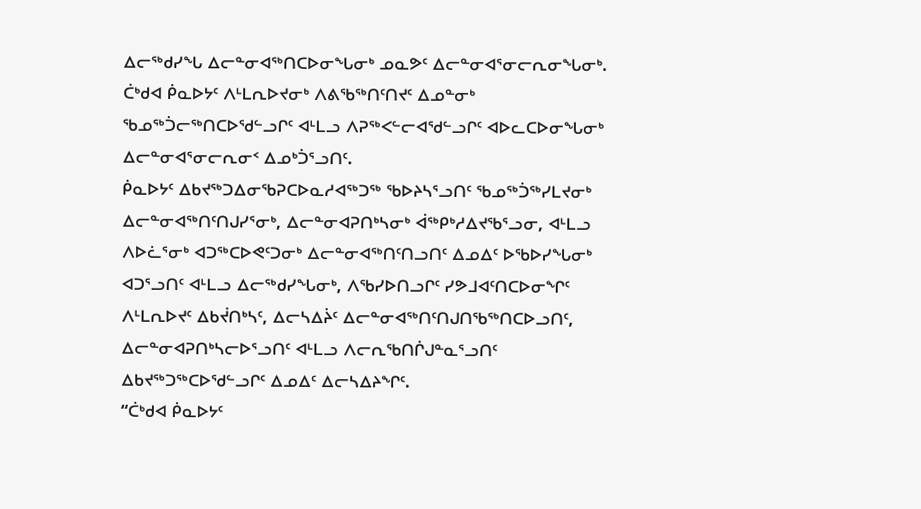ᐃᓕᖅᑯᓯᖓ ᐃᓕᓐᓂᐊᖅᑎᑕᐅᓂᖓᓂᒃ ᓄᓇᕗᑦ ᐃᓕᓐᓂᐊᕐᓂᓕᕆᓂᖓᓂᒃ. ᑖᒃᑯᐊ ᑮᓇᐅᔭᑦ ᐱᒻᒪᕆᐅᔪᓂᒃ ᐱᕕᖃᖅᑎᑦᑎᔪᑦ ᐃᓄᓐᓂᒃ ᖃᓄᖅᑑᓕᖅᑎᑕᐅᖁᓪᓗᒋᑦ ᐊᒻᒪᓗ ᐱᕈᖅᐸᓪᓕᐊᖁᓪᓗᒋᑦ ᐊᐅᓚᑕᐅᓂᖓᓂᒃ ᐃᓕᓐᓂᐊᕐᓂᓕᕆᓂᑉ ᐃᓄᒃᑑᕐᓗᑎᑦ.
ᑮᓇᐅᔭᑦ ᐃᑲᔪᖅᑐᐃᓂᖃᕈᑕᐅᓇᓱᐊᖅᑐᖅ ᖃᐅᔨᓴᕐᓗᑎᑦ ᖃᓄᖅᑑᖅᓯᒪᔪᓂᒃ ᐃᓕᓐᓂᐊᖅᑎᑦᑎᒍᓯᕐᓂᒃ, ᐃᓕᓐᓂᐊᕈᑎᒃᓴᓂᒃ ᐋᖅᑭᒃᓱᐃᔪᖃᕐᓗᓂ, ᐊᒻᒪᓗ ᐱᐅᓛᕐᓂᒃ ᐊᑐᖅᑕᐅᕙᑦᑐᓂᒃ ᐃᓕᓐᓂᐊᖅᑎᑦᑎᓗᑎᑦ ᐃᓄᐃᑦ ᐅᖃᐅᓯᖓᓂᒃ ᐊᑐᕐᓗᑎᑦ ᐊᒻᒪᓗ ᐃᓕᖅᑯᓯᖓᓂᒃ, ᐱᖃᓯᐅᑎᓗᒋᑦ ᓯᕗᒧᐊᑦᑎᑕᐅᓂᖏᑦ ᐱᒻᒪᕆᐅᔪᑦ ᐃᑲᔫᑎᒃᓴᑦ, ᐃᓕᓴᐃᔩᑦ ᐃᓕᓐᓂᐊᖅᑎᑦᑎᒍᑎᖃᖅᑎᑕᐅᓗᑎᑦ, ᐃᓕᓐᓂᐊᕈᑎᒃᓴᓕᐅᕐᓗᑎᑦ ᐊᒻᒪᓗ ᐱᓕᕆᖃᑎᒌᒍᓐᓇᕐᓗᑎᑦ ᐃᑲᔪᖅᑐᖅᑕᐅᖁᓪᓗᒋᑦ ᐃᓄᐃᑦ ᐃᓕᓴᐃᔨᖏᑦ.
“ᑖᒃᑯᐊ ᑮᓇᐅᔭᑦ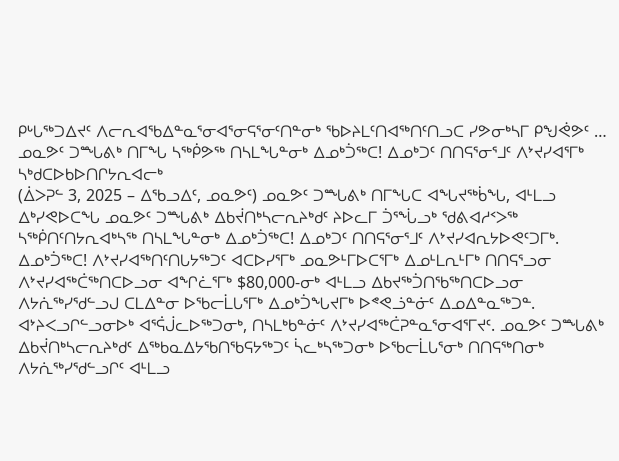ᑭᒡᒐᖅᑐᐃᔪᑦ ᐱᓕᕆᐊᖃᐃᓐᓇᕐᓂᐊᕐᓂᕋᕐᓂᑦᑎᓐᓂᒃ ᖃᐅᔨᒪᑦᑎᐊᖅᑎᑦᑎᓗᑕ ᓯᕗᓂᒃᓴᒥ ᑭᖑᕚᕗᑦ …
ᓄᓇᕗᑦ ᑐᙵᕕᒃ ᑎᒥᖓ ᓴᖅᑮᕗᖅ ᑎᓴᒪᖓᓐᓂᒃ ᐃᓄᒃᑑᖅᑕ! ᐃᓄᒃᑐᑦ ᑎᑎᕋᕐᓂᕐᒧᑦ ᐱᔾᔪᓯᐊᕐᒥᒃ
ᓴᒃᑯᑕᐅᑲᐅᑎᒋᔭᕆᐊᓕᒃ
(ᐄᐳᕈᓪ 3, 2025 – ᐃᖃᓗᐃᑦ, ᓄᓇᕗᑦ) ᓄᓇᕗᑦ ᑐᙵᕕᒃ ᑎᒥᖓᑕ ᐊᖓᔪᖅᑳᖓ, ᐊᒻᒪᓗ ᐃᒃᓯᕙᐅᑕᖓ ᓄᓇᕗᑦ ᑐᙵᕕᒃ ᐃᑲᔫᑎᒃᓴᓕᕆᔨᒃᑯᑦ ᔨᐅᓚᒥ ᑑᕐᖔᓗᒃ ᖁᕕᐊᓱᑉᐳᖅ ᓴᖅᑮᑎᑦᑎᔭᕆᐊᒃᓴᖅ ᑎᓴᒪᖓᓐᓂᒃ ᐃᓄᒃᑑᖅᑕ! ᐃᓄᒃᑐᑦ ᑎᑎᕋᕐᓂᕐᒧᑦ ᐱᔾᔪᓯᐊᕆᔭᐅᕙᑦᑐᒥᒃ. ᐃᓄᒃᑑᖅᑕ! ᐱᔾᔪᓯᐊᖅᑎᑦᑎᒐᔭᖅᑐᑦ ᐊᑕᐅᓯᕐᒥᒃ ᓄᓇᕗᒻᒥᐅᑕᕐᒥᒃ ᐃᓄᒻᒪᕆᒻᒥᒃ ᑎᑎᕋᕐᓗᓂ ᐱᔾᔪᓯᐊᖅᑖᖅᑎᑕᐅᓗᓂ ᐊᖏᓛᕐᒥᒃ $80,000-ᓂᒃ ᐊᒻᒪᓗ ᐃᑲᔪᖅᑑᑎᖃᖅᑎᑕᐅᓗᓂ ᐱᔭᕇᖅᓯᖁᓪᓗᒍ ᑕᒪᐃᓐᓂ ᐅᖃᓕᒫᒐᕐᒥᒃ ᐃᓄᒃᑑᖓᔪᒥᒃ ᐅᕝᕙᓘᓐᓃᑦ ᐃᓄᐃᓐᓇᖅᑐᓐ. ᐊᔾᔨᐸᓗᒋᓪᓗᓂᐅᒃ ᐊᕐᕌᒎᓚᐅᖅᑐᓂᒃ, ᑎᓴᒪᒃᑲᓐᓃᑦ ᐱᔾᔪᓯᐊᖅᑖᕈᓐᓇᕐᓂᐊᕐᒥᔪᑦ. ᓄᓇᕗᑦ ᑐᙵᕕᒃ ᐃᑲᔫᑎᒃᓴᓕᕆᔨᒃᑯᑦ ᐃᖅᑲᓇᐃᔭᖃᑎᖃᕋᔭᖅᑐᑦ ᓵᓚᒃᓴᖅᑐᓂᒃ ᐅᖃᓕᒫᒐᕐᓂᒃ ᑎᑎᕋᖅᑎᓂᒃ ᐱᔭᕇᖅᓯᖁᓪᓗᒋᑦ ᐊᒻᒪᓗ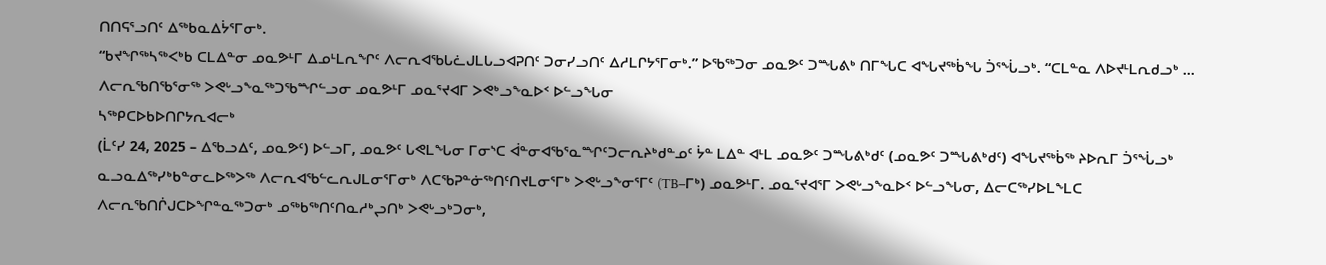ᑎᑎᕋᕐᓗᑎᑦ ᐃᖅᑲᓇᐃᔮᕐᒥᓂᒃ.
“ᑲᔪᖏᖅᓴᖅᐸᒃᑲ ᑕᒪᐃᓐᓂ ᓄᓇᕗᒻᒥ ᐃᓄᒻᒪᕆᖏᑦ ᐱᓕᕆᐊᖃᒐᓛᒍᒪᒐᓗᐊᕈᑎᑦ ᑐᓂᓯᓗᑎᑦ ᐃᓱᒪᒋᔭᕐᒥᓂᒃ.” ᐅᖃᖅᑐᓂ ᓄᓇᕗᑦ ᑐᙵᕕᒃ ᑎᒥᖓᑕ ᐊᖓᔪᖅᑳᖓ ᑑᕐᖔᓗᒃ. “ᑕᒪᓐᓇ ᐱᐅᔪᒻᒪᕆᑯᓗᒃ …
ᐱᓕᕆᖃᑎᖃᕐᓂᖅ ᐳᕙᒡᓗᖕᓇᖅᑐᖃᙱᓪᓗᓂ ᓄᓇᕗᒻᒥ ᓄᓇᕐᔪᐊᒥ ᐳᕙᒃᓗᖕᓇᐅᑉ ᐅᓪᓗᖓᓂ
ᓴᖅᑭᑕᐅᑲᐅᑎᒋᔭᕆᐊᓕᒃ
(ᒫᑦᓯ 24, 2025 – ᐃᖃᓗᐃᑦ, ᓄᓇᕗᑦ) ᐅᓪᓗᒥ, ᓄᓇᕗᑦ ᒐᕙᒪᖓᓂ ᒥᓂᔅᑕ ᐋᓐᓂᐊᖃᕐᓇᙱᑦᑐᓕᕆᔨᒃᑯᓐᓄᑦ ᔮᓐ ᒪᐃᓐ ᐊᒻᒪ ᓄᓇᕗᑦ ᑐᙵᕕᒃᑯᑦ (ᓄᓇᕗᑦ ᑐᙵᕕᒃᑯᑦ) ᐊᖓᔪᖅᑳᖅ ᔨᐅᕆᒥ ᑑᕐᖔᓗᒃ ᓇᓗᓇᐃᖅᓯᒃᑲᓐᓂᓚᐅᖅᐳᖅ ᐱᓕᕆᐊᖃᓪᓚᕆᒍᒪᓂᕐᒥᓂᒃ ᐱᑕᖃᕈᓐᓃᖅᑎᑦᑎᔪᒪᓂᕐᒥᒃ ᐳᕙᒡᓗᖕᓂᕐᒥᑦ (TB−ᒥᒃ) ᓄᓇᕗᒻᒥ. ᓄᓇᕐᔪᐊᕐᒥ ᐳᕙᒡᓗᖕᓇᐅᑉ ᐅᓪᓗᖓᓂ, ᐃᓕᑕᖅᓯᐅᒪᖕᒪᑕ ᐱᓕᕆᖃᑎᒌᒍᑕᐅᖏᓐᓇᖅᑐᓂᒃ ᓄᖅᑲᖅᑎᑦᑎᓇᓱᒃᖢᑎᒃ ᐳᕙᒡᓗᒃᑐᓂᒃ,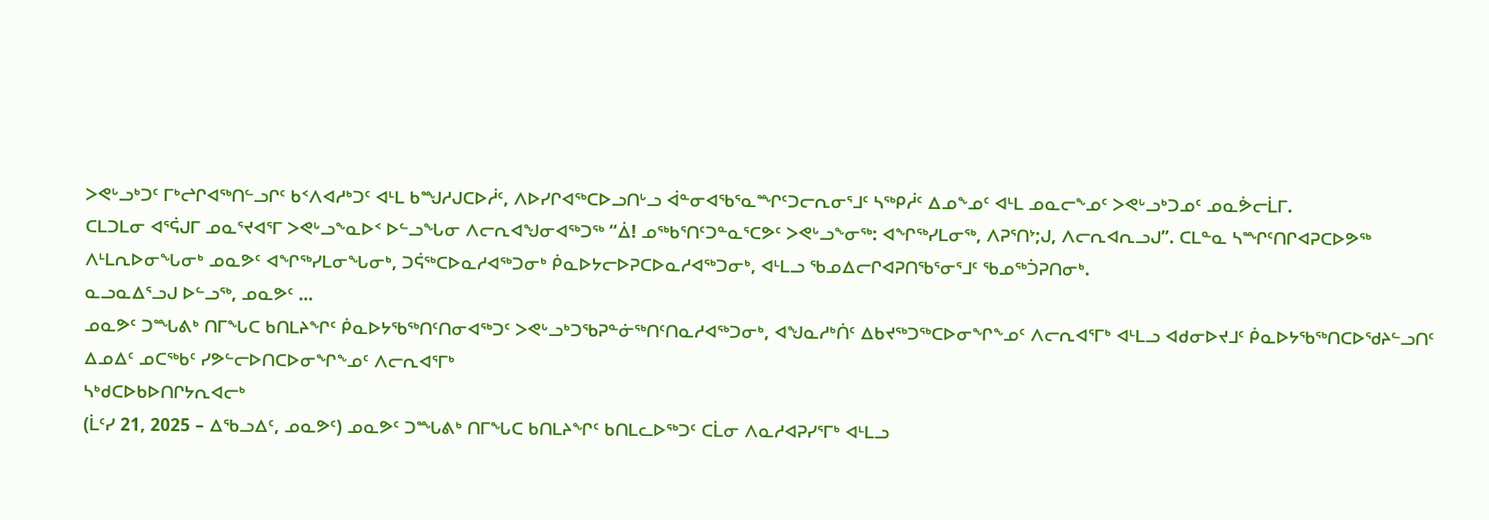ᐳᕙᒡᓗᒃᑐᑦ ᒥᒃᖠᒋᐊᖅᑎᓪᓗᒋᑦ ᑲᑉᐱᐊᓱᒃᑐᑦ ᐊᒻᒪ ᑲᙳᓱᒍᑕᐅᓲᑦ, ᐱᐅᓯᒋᐊᖅᑕᐅᓗᑎᒡᓗ ᐋᓐᓂᐊᖃᕐᓇᙱᑦᑐᓕᕆᓂᕐᒧᑦ ᓴᖅᑭᓲᑦ ᐃᓄᖕᓄᑦ ᐊᒻᒪ ᓄᓇᓕᖕᓄᑦ ᐳᕙᒡᓗᒃᑐᓄᑦ ᓄᓇᕘᓕᒫᒥ.
ᑕᒪᑐᒪᓂ ᐊᕐᕌᒍᒥ ᓄᓇᕐᔪᐊᕐᒥ ᐳᕙᒡᓗᖕᓇᐅᑉ ᐅᓪᓗᖓᓂ ᐱᓕᕆᐊᖑᓂᐊᖅᑐᖅ “ᐄ! ᓄᖅᑲᕐᑎᑦᑐᓐᓇᕐᑕᕗᑦ ᐳᕙᒡᓗᖕᓂᖅ: ᐊᖏᖅᓯᒪᓂᖅ, ᐱᕈᕐᑎᔾ;ᒍ, ᐱᓕᕆᐊᕆᓗᒍ”. ᑕᒪᓐᓇ ᓴᙱᑦᑎᒋᐊᕈᑕᐅᕗᖅ ᐱᒻᒪᕆᐅᓂᖓᓂᒃ ᓄᓇᕗᑦ ᐊᖏᖅᓯᒪᓂᖓᓂᒃ, ᑐᕌᖅᑕᐅᓇᓱᐊᖅᑐᓂᒃ ᑮᓇᐅᔭᓕᐅᕈᑕᐅᓇᓱᐊᖅᑐᓂᒃ, ᐊᒻᒪᓗ ᖃᓄᐃᓕᒋᐊᕈᑎᖃᕐᓂᕐᒧᑦ ᖃᓄᖅᑑᕈᑎᓂᒃ.
ᓇᓗᓇᐃᕐᓗᒍ ᐅᓪᓗᖅ, ᓄᓇᕗᑦ …
ᓄᓇᕗᑦ ᑐᙵᕕᒃ ᑎᒥᖓᑕ ᑲᑎᒪᔨᖏᑦ ᑮᓇᐅᔭᖃᖅᑎᑦᑎᓂᐊᖅᑐᑦ ᐳᕙᒡᓗᒃᑐᖃᕈᓐᓃᖅᑎᑦᑎᓇᓱᐊᖅᑐᓂᒃ, ᐊᖑᓇᓱᒃᑏᑦ ᐃᑲᔪᖅᑐᖅᑕᐅᓂᖏᖕᓄᑦ ᐱᓕᕆᐊᕐᒥᒃ ᐊᒻᒪᓗ ᐊᑯᓂᐅᔪᒧᑦ ᑮᓇᐅᔭᖃᖅᑎᑕᐅᖁᔨᓪᓗᑎᑦ ᐃᓄᐃᑦ ᓄᑕᖅᑲᑦ ᓯᕗᓪᓕᐅᑎᑕᐅᓂᖏᖕᓄᑦ ᐱᓕᕆᐊᕐᒥᒃ
ᓴᒃᑯᑕᐅᑲᐅᑎᒋᔭᕆᐊᓕᒃ
(ᒫᑦᓯ 21, 2025 – ᐃᖃᓗᐃᑦ, ᓄᓇᕗᑦ) ᓄᓇᕗᑦ ᑐᙵᕕᒃ ᑎᒥᖓᑕ ᑲᑎᒪᔨᖏᑦ ᑲᑎᒪᓚᐅᖅᑐᑦ ᑕᒫᓂ ᐱᓇᓱᐊᕈᓯᕐᒥᒃ ᐊᒻᒪᓗ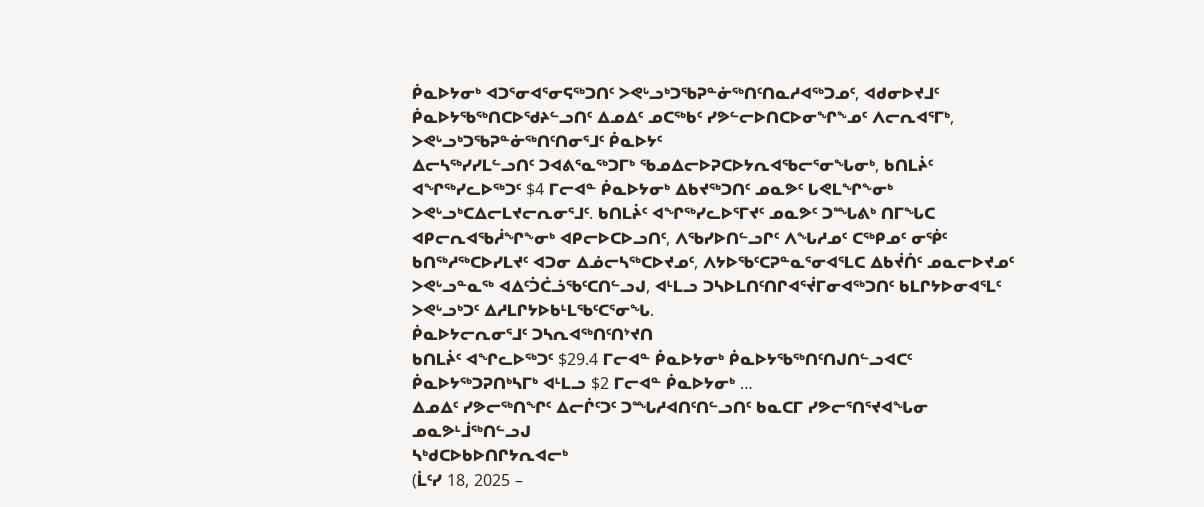ᑮᓇᐅᔭᓂᒃ ᐊᑐᕐᓂᐊᕐᓂᕋᖅᑐᑎᑦ ᐳᕙᒡᓗᒃᑐᖃᕈᓐᓃᖅᑎᑦᑎᓇᓱᐊᖅᑐᓄᑦ, ᐊᑯᓂᐅᔪᒧᑦ ᑮᓇᐅᔭᖃᖅᑎᑕᐅᖁᔨᓪᓗᑎᑦ ᐃᓄᐃᑦ ᓄᑕᖅᑲᑦ ᓯᕗᓪᓕᐅᑎᑕᐅᓂᖏᖕᓄᑦ ᐱᓕᕆᐊᕐᒥᒃ,
ᐳᕙᒡᓗᒃᑐᖃᕈᓐᓃᖅᑎᑦᑎᓂᕐᒧᑦ ᑮᓇᐅᔭᑦ
ᐃᓕᓴᖅᓯᓯᒪᓪᓗᑎᑦ ᑐᐊᕕᕐᓇᖅᑐᒥᒃ ᖃᓄᐃᓕᐅᕈᑕᐅᔭᕆᐊᖃᓕᕐᓂᖓᓂᒃ, ᑲᑎᒪᔩᑦ ᐊᖏᖅᓯᓚᐅᖅᑐᑦ $4 ᒥᓕᐊᓐ ᑮᓇᐅᔭᓂᒃ ᐃᑲᔪᖅᑐᑎᑦ ᓄᓇᕗᑦ ᒐᕙᒪᖏᖕᓂᒃ ᐳᕙᒡᓗᒃᑕᐃᓕᒪᔪᓕᕆᓂᕐᒧᑦ. ᑲᑎᒪᔩᑦ ᐊᖏᖅᓯᓚᐅᕐᒥᔪᑦ ᓄᓇᕗᑦ ᑐᙵᕕᒃ ᑎᒥᖓᑕ ᐊᑭᓕᕆᐊᖃᓲᖏᖕᓂᒃ ᐊᑭᓕᐅᑕᐅᓗᑎᑦ, ᐱᖃᓯᐅᑎᓪᓗᒋᑦ ᐱᖓᓱᓄᑦ ᑕᖅᑭᓄᑦ ᓂᖀᑦ ᑲᑎᖅᓱᖅᑕᐅᓯᒪᔪᑦ ᐊᑐᓂ ᐃᓅᓕᓴᖅᑕᐅᔪᓄᑦ, ᐱᔭᐅᖃᑦᑕᕈᓐᓇᕐᓂᐊᕐᒪᑕ ᐃᑲᔫᑏᑦ ᓄᓇᓕᐅᔪᓄᑦ ᐳᕙᒡᓗᓐᓇᖅ ᐊᐃᑦᑑᑖᓘᖃᑦᑕᑎᓪᓗᒍ, ᐊᒻᒪᓗ ᑐᓴᐅᒪᑎᑦᑎᒋᐊᕐᔫᒥᓂᐊᖅᑐᑎᑦ ᑲᒪᒋᔭᐅᓂᐊᕐᒪᑦ ᐳᕙᒡᓗᒃᑐᑦ ᐃᓱᒪᒋᔭᐅᑲᒻᒪᖃᑦᑕᕐᓂᖓ.
ᑮᓇᐅᔭᓕᕆᓂᕐᒧᑦ ᑐᓴᕆᐊᖅᑎᑦᑎᔾᔪᑎ
ᑲᑎᒪᔩᑦ ᐊᖏᓚᐅᖅᑐᑦ $29.4 ᒥᓕᐊᓐ ᑮᓇᐅᔭᓂᒃ ᑮᓇᐅᔭᖃᖅᑎᑦᑎᒍᑎᓪᓗᐊᑕᑦ ᑮᓇᐅᔭᖅᑐᕈᑎᒃᓴᒥᒃ ᐊᒻᒪᓗ $2 ᒥᓕᐊᓐ ᑮᓇᐅᔭᓂᒃ …
ᐃᓄᐃᑦ ᓯᕗᓕᖅᑎᖏᑦ ᐃᓕᒌᑦᑐᑦ ᑐᙵᓱᐊᑎᑦᑎᓪᓗᑎᑦ ᑲᓇᑕᒥ ᓯᕗᓕᕐᑎᕐᔪᐊᖓᓂ ᓄᓇᕗᒻᒨᖅᑎᓪᓗᒍ
ᓴᒃᑯᑕᐅᑲᐅᑎᒋᔭᕆᐊᓕᒃ
(ᒫᑦᓯ 18, 2025 –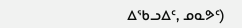ᐃᖃᓗᐃᑦ, ᓄᓇᕗᑦ)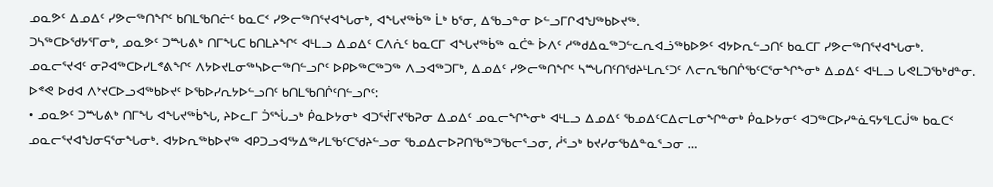ᓄᓇᕗᑦ ᐃᓄᐃᑦ ᓯᕗᓕᖅᑎᖏᑦ ᑲᑎᒪᖃᑎᓖᑦ ᑲᓇᑕᑉ ᓯᕗᓕᖅᑎᕐᔪᐊᖓᓂᒃ, ᐊᖓᔪᖅᑳᖅ ᒫᒃ ᑲᕐᓂ, ᐃᖃᓗᓐᓂ ᐅᓪᓗᒥᒋᐊᖑᖅᑲᐅᔪᖅ.
ᑐᓴᖅᑕᐅᖁᔭᕐᒥᓂᒃ, ᓄᓇᕗᑦ ᑐᙵᕕᒃ ᑎᒥᖓᑕ ᑲᑎᒪᔨᖏᑦ ᐊᒻᒪᓗ ᐃᓄᐃᑦ ᑕᐱᕇᑦ ᑲᓇᑕᒥ ᐊᖓᔪᖅᑳᖅ ᓇᑖᓐ ᐆᐱᑦ ᓱᖅᑯᐃᓇᖅᑐᓪᓚᕆᐊᓘᖅᑲᐅᕗᑦ ᐊᔭᐅᕆᓪᓗᑎᑦ ᑲᓇᑕᒥ ᓯᕗᓕᖅᑎᕐᔪᐊᖓᓂᒃ. ᓄᓇᓕᕐᔪᐊᑦ ᓂᕈᐊᖅᑕᐅᓯᒪᕝᕕᖏᑦ ᐱᔭᐅᔪᒪᓂᖅᓴᐅᓕᖅᑎᓪᓗᒋᑦ ᐅᑭᐅᖅᑕᖅᑐᖅ ᐱᓗᐊᖅᑐᒥᒃ, ᐃᓄᐃᑦ ᓯᕗᓕᖅᑎᖏᑦ ᓴᙵᑎᑦᑎᖁᔨᒻᒪᕆᑦᑐᑦ ᐱᓕᕆᖃᑎᒌᖃᑦᑕᕐᓂᖏᖕᓂᒃ ᐃᓄᐃᑦ ᐊᒻᒪᓗ ᒐᕙᒪᑐᖃᒃᑯᓐᓂ.
ᐅᕝᕙ ᐅᑯᐊ ᐱᔾᔪᑕᐅᓗᐊᖅᑲᐅᔪᑦ ᐅᖃᐅᓯᕆᔭᐅᓪᓗᑎᑦ ᑲᑎᒪᖃᑎᒌᑦᑎᓪᓗᒋᑦ:
• ᓄᓇᕗᑦ ᑐᙵᕕᒃ ᑎᒥᖓ ᐊᖓᔪᖅᑳᖓ, ᔨᐅᓚᒥ ᑑᕐᖔᓗᒃ ᑮᓇᐅᔭᓂᒃ ᐊᑐᕐᔫᒥᔪᖃᕈᓂ ᐃᓄᐃᑦ ᓄᓇᓕᖏᖕᓂᒃ ᐊᒻᒪᓗ ᐃᓄᐃᑦ ᖃᓄᐃᑦᑕᐃᓕᒪᓂᖏᓐᓂᒃ ᑮᓇᐅᔭᓂᑦ ᐊᑐᖅᑕᐅᓯᓐᓈᕋᔭᕐᒪᑕᒎᖅ ᑲᓇᑕᑉ ᓄᓇᓕᕐᔪᐊᖑᓂᕋᕐᓂᖓᓂᒃ. ᐊᔭᐅᕆᖅᑲᐅᔪᖅ ᐊᑭᑐᓗᐊᕐᔭᐃᖅᓯᒪᖃᑦᑕᖁᔨᓪᓗᓂ ᖃᓄᐃᓕᐅᕈᑎᖃᖅᑐᖃᓕᕐᓗᓂ, ᓲᕐᓗᒃ ᑲᔪᓯᓂᖃᐃᓐᓇᕐᓗᓂ …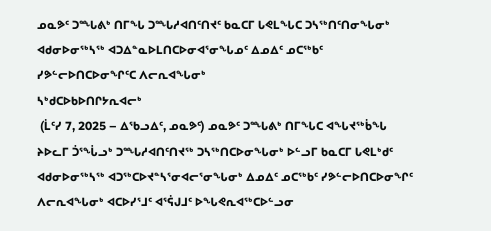ᓄᓇᕗᑦ ᑐᙵᕕᒃ ᑎᒥᖓ ᑐᙵᓱᐊᑎᑦᑎᔪᑦ ᑲᓇᑕᒥ ᒐᕙᒪᖓᑕ ᑐᓴᖅᑎᑦᑎᓂᖓᓂᒃ ᐊᑯᓂᐅᓂᖅᓴᖅ ᐊᑐᐃᓐᓇᐅᒪᑎᑕᐅᓂᐊᕐᓂᖓᓄᑦ ᐃᓄᐃᑦ ᓄᑕᖅᑲᑦ ᓯᕗᓪᓕᐅᑎᑕᐅᓂᖏᑦᑕ ᐱᓕᕆᐊᖓᓂᒃ
ᓴᒃᑯᑕᐅᑲᐅᑎᒋᔭᕆᐊᓕᒃ
 (ᒫᑦᓯ 7, 2025 – ᐃᖃᓗᐃᑦ, ᓄᓇᕗᑦ) ᓄᓇᕗᑦ ᑐᙵᕕᒃ ᑎᒥᖓᑕ ᐊᖓᔪᖅᑳᖓ ᔨᐅᓚᒥ ᑑᕐᖔᓗᒃ ᑐᙵᓱᐊᑎᑦᑎᔪᖅ ᑐᓴᖅᑎᑕᐅᓂᖓᓂᒃ ᐅᓪᓗᒥ ᑲᓇᑕᒥ ᒐᕙᒪᒃᑯᑦ ᐊᑯᓂᐅᓂᖅᓴᖅ ᐊᑐᖅᑕᐅᔪᓐᓴᕐᓂᐊᓕᕐᓂᖓᓂᒃ ᐃᓄᐃᑦ ᓄᑕᖅᑲᑦ ᓯᕗᓪᓕᐅᑎᑕᐅᓂᖏᑦ ᐱᓕᕆᐊᖓᓂᒃ ᐊᑕᐅᓯᕐᒧᑦ ᐊᕐᕌᒍᒧᑦ ᐅᖓᕙᕆᐊᖅᑕᐅᓪᓗᓂ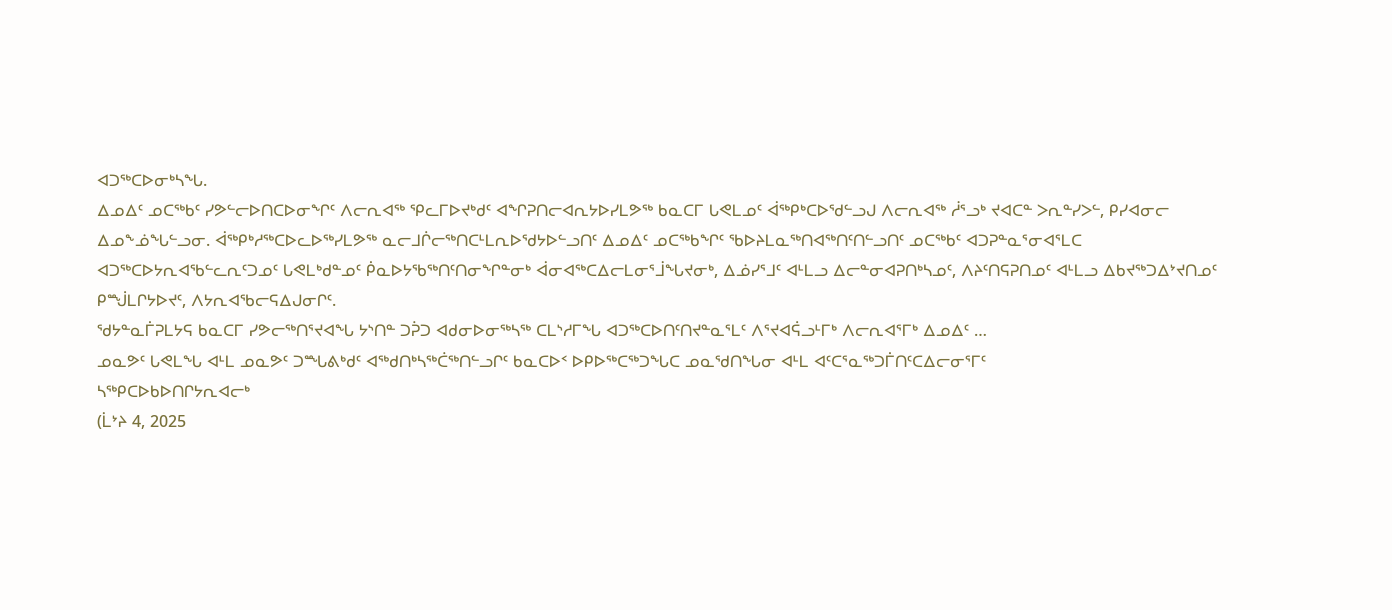ᐊᑐᖅᑕᐅᓂᒃᓴᖓ.
ᐃᓄᐃᑦ ᓄᑕᖅᑲᑦ ᓯᕗᓪᓕᐅᑎᑕᐅᓂᖏᑦ ᐱᓕᕆᐊᖅ ᕿᓚᒥᐅᔪᒃᑯᑦ ᐊᖏᕈᑎᓕᐊᕆᔭᐅᓯᒪᕗᖅ ᑲᓇᑕᒥ ᒐᕙᒪᓄᑦ ᐋᖅᑭᒃᑕᐅᖁᓪᓗᒍ ᐱᓕᕆᐊᖅ ᓲᕐᓗᒃ ᔪᐊᑕᓐ ᐳᕆᓐᓯᐳᓪ, ᑭᓯᐊᓂᓕ ᐃᓄᖕᓅᖓᓪᓗᓂ. ᐋᖅᑭᒃᓱᖅᑕᐅᓚᐅᖅᓯᒪᕗᖅ ᓇᓕᒧᒌᓕᖅᑎᑕᒻᒪᕆᐅᖁᔭᐅᓪᓗᑎᑦ ᐃᓄᐃᑦ ᓄᑕᖅᑲᖏᑦ ᖃᐅᔨᒪᓇᖅᑎᐊᖅᑎᑦᑎᓪᓗᑎᑦ ᓄᑕᖅᑲᑦ ᐊᑐᕈᓐᓇᕐᓂᐊᕐᒪᑕ ᐊᑐᖅᑕᐅᔭᕆᐊᖃᓪᓚᕆᑦᑐᓄᑦ ᒐᕙᒪᒃᑯᓐᓄᑦ ᑮᓇᐅᔭᖃᖅᑎᑦᑎᓂᖏᓐᓂᒃ ᐋᓂᐊᖅᑕᐃᓕᒪᓂᕐᒨᖓᔪᓂᒃ, ᐃᓅᓯᕐᒧᑦ ᐊᒻᒪᓗ ᐃᓕᓐᓂᐊᕈᑎᒃᓴᓄᑦ, ᐱᔨᑦᑎᕋᕈᑎᓄᑦ ᐊᒻᒪᓗ ᐃᑲᔪᖅᑐᐃᔾᔪᑎᓄᑦ ᑭᙴᒪᒋᔭᐅᔪᑦ, ᐱᔭᕆᐊᖃᓕᕋᐃᒍᓂᒋᑦ.
ᖁᔭᓐᓇᒦᕈᒪᔭᕋ ᑲᓇᑕᒥ ᓯᕗᓕᖅᑎᕐᔪᐊᖓ ᔭᔅᑎᓐ ᑐᕉᑐ ᐊᑯᓂᐅᓂᖅᓴᖅ ᑕᒪᔅᓱᒥᖓ ᐊᑐᖅᑕᐅᑎᑦᑎᔪᓐᓇᕐᒪᑦ ᐱᕐᔪᐊᕌᓗᒻᒥᒃ ᐱᓕᕆᐊᕐᒥᒃ ᐃᓄᐃᑦ …
ᓄᓇᕗᑦ ᒐᕙᒪᖓ ᐊᒻᒪ ᓄᓇᕗᑦ ᑐᙵᕕᒃᑯᑦ ᐊᖅᑯᑎᒃᓴᖅᑖᖅᑎᓪᓗᒋᑦ ᑲᓇᑕᐅᑉ ᐅᑭᐅᖅᑕᖅᑐᖓᑕ ᓄᓇᖁᑎᖓᓂ ᐊᒻᒪ ᐊᑦᑕᕐᓇᖅᑐᒦᑎᑦᑕᐃᓕᓂᕐᒥᑦ
ᓴᖅᑭᑕᐅᑲᐅᑎᒋᔭᕆᐊᓕᒃ
(ᒫᔾᔨ 4, 2025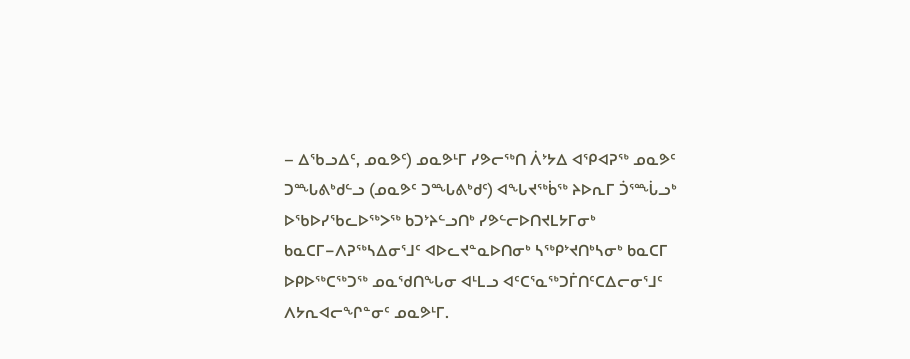– ᐃᖃᓗᐃᑦ, ᓄᓇᕗᑦ) ᓄᓇᕗᒻᒥ ᓯᕗᓕᖅᑎ ᐲᔾᔭᐃ ᐊᕿᐊᕈᖅ ᓄᓇᕗᑦ ᑐᙵᕕᒃᑯᓪᓗ (ᓄᓇᕗᑦ ᑐᙵᕕᒃᑯᑦ) ᐊᖓᔪᖅᑳᖅ ᔨᐅᕆᒥ ᑑᕐᙶᓗᒃ ᐅᖃᐅᓯᖃᓚᐅᖅᐳᖅ ᑲᑐᔾᔨᓪᓗᑎᒃ ᓯᕗᓪᓕᐅᑎᔪᒪᔭᒥᓂᒃ ᑲᓇᑕᒥ−ᐱᕈᖅᓴᐃᓂᕐᒧᑦ ᐊᐅᓚᔪᓐᓇᐅᑎᓂᒃ ᓴᖅᑭᔾᔪᑎᒃᓴᓂᒃ ᑲᓇᑕᒥ ᐅᑭᐅᖅᑕᖅᑐᖅ ᓄᓇᖁᑎᖓᓂ ᐊᒻᒪᓗ ᐊᑦᑕᕐᓇᖅᑐᒦᑎᑦᑕᐃᓕᓂᕐᒧᑦ ᐱᔭᕆᐊᓕᖏᓐᓂᑦ ᓄᓇᕗᒻᒥ.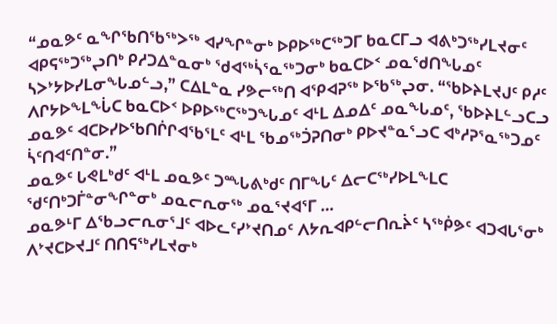“ᓄᓇᕗᑦ ᓇᖏᖃᑎᖃᖅᐳᖅ ᐊᓯᖏᓐᓂᒃ ᐅᑭᐅᖅᑕᖅᑐᒥ ᑲᓇᑕᒥᓗ ᐊᕕᒃᑐᖅᓯᒪᔪᓂᑦ ᐊᑭᕋᖅᑐᖅᖢᑎᒃ ᑭᓱᑐᐃᓐᓇᓂᒃ ᖁᐊᖅᓵᕐᓇᖅᑐᓂᒃ ᑲᓇᑕᐅᑉ ᓄᓇᖁᑎᖓᓄᑦ ᓴᐳᔾᔭᐅᓯᒪᓂᖓᓄᓪᓗ,” ᑕᐃᒪᓐᓇ ᓯᕗᓕᖅᑎ ᐊᕿᐊᕈᖅ ᐅᖃᖅᖢᓂ. “ᖃᐅᔨᒪᔪᒍᑦ ᑭᓱᑦ ᐱᒋᔭᐅᖕᒪᖔᑕ ᑲᓇᑕᐅᑉ ᐅᑭᐅᖅᑕᖅᑐᖓᓄᑦ ᐊᒻᒪ ᐃᓄᐃᑦ ᓄᓇᖓᓄᑦ, ᖃᐅᔨᒪᓪᓗᑕᓗ ᓄᓇᕗᑦ ᐊᑕᐅᓯᐅᖃᑎᒌᒋᐊᖃᕐᒪᑦ ᐊᒻᒪ ᖃᓄᖅᑑᕈᑎᓂᒃ ᑭᐅᔪᓐᓇᕐᓗᑕ ᐊᒃᓱᕈᕐᓇᖅᑐᓄᑦ ᓵᑦᑎᐊᑦᑎᓐᓂ.”
ᓄᓇᕗᑦ ᒐᕙᒪᒃᑯᑦ ᐊᒻᒪ ᓄᓇᕗᑦ ᑐᙵᕕᒃᑯᑦ ᑎᒥᖓᑦ ᐃᓕᑕᖅᓯᐅᒪᖕᒪᑕ ᖁᑦᑎᒃᑐᒦᓐᓂᖏᓐᓂᒃ ᓄᓇᓕᕆᓂᖅ ᓄᓇᕐᔪᐊᕐᒥ …
ᓄᓇᕗᒻᒥ ᐃᖃᓗᓕᕆᓂᕐᒧᑦ ᐊᐅᓚᑦᓯᔾᔪᑎᓄᑦ ᐱᔭᕆᐊᑭᓪᓕᑎᕆᔩᑦ ᓴᖅᑮᕗᑦ ᐊᑐᐊᒐᕐᓂᒃ ᐱᔾᔪᑕᐅᔪᒧᑦ ᑎᑎᕋᖅᓯᒪᔪᓂᒃ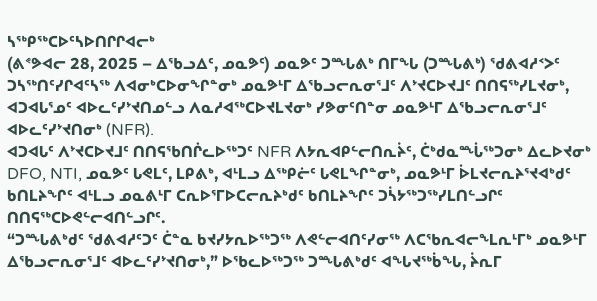ᓴᖅᑭᖅᑕᐅᑦᓴᐅᑎᒋᒋᐊᓕᒃ
(ᕕᕝᕗᐊᓕ 28, 2025 – ᐃᖃᓗᐃᑦ, ᓄᓇᕗᑦ) ᓄᓇᕗᑦ ᑐᙵᕕᒃ ᑎᒥᖓ (ᑐᙵᕕᒃ) ᖁᕕᐊᓱᑉᐳᑦ ᑐᓴᖅᑎᑦᓯᒋᐊᑦᓴᖅ ᐱᐊᓂᒃᑕᐅᓂᖏᓐᓂᒃ ᓄᓇᕗᒻᒥ ᐃᖃᓗᓕᕆᓂᕐᒧᑦ ᐱᔾᔪᑕᐅᔪᒧᑦ ᑎᑎᕋᖅᓯᒪᔪᓂᒃ, ᐊᑐᐊᒐᕐᓄᑦ ᐊᐅᓚᑦᓯᔾᔪᑎᓄᓪᓗ ᐱᓇᓱᐊᖅᑕᐅᔪᒪᔪᓂᒃ ᓯᕗᓂᑦᑎᓐᓂ ᓄᓇᕗᒻᒥ ᐃᖃᓗᓕᕆᓂᕐᒧᑦ ᐊᐅᓚᑦᓯᔾᔪᑎᓂᒃ (NFR).
ᐊᑐᐊᒐᑦ ᐱᔾᔪᑕᐅᔪᒧᑦ ᑎᑎᕋᖃᑎᒌᓚᐅᖅᑐᑦ NFR ᐱᔭᕆᐊᑭᓪᓕᑎᕆᔩᑦ, ᑖᒃᑯᓇᙶᖅᑐᓂᒃ ᐃᓚᐅᔪᓂᒃ DFO, NTI, ᓄᓇᕗᑦ ᒐᕙᒪᑦ, ᒪᑭᕕᒃ, ᐊᒻᒪᓗ ᐃᖅᑭᓖᑦ ᒐᕙᒪᖏᓐᓂᒃ, ᓄᓇᕗᒻᒥ ᐆᒪᔪᓕᕆᔨᕐᔪᐊᒃᑯᑦ ᑲᑎᒪᔨᖏᑦ ᐊᒻᒪᓗ ᓄᓇᕕᒻᒥ ᑕᕆᐅᕐᒥᐅᑕᓕᕆᔨᒃᑯᑦ ᑲᑎᒪᔨᖏᑦ ᑐᓵᔭᖅᑐᖅᓯᒪᑎᓪᓗᒋᑦ ᑎᑎᕋᖅᑕᐅᕙᓪᓕᐊᑎᓪᓗᒋᑦ.
“ᑐᙵᕕᒃᑯᑦ ᖁᕕᐊᓱᑦᑐᑦ ᑖᓐᓇ ᑲᔪᓯᔭᕆᐅᖅᑐᖅ ᐱᕙᓪᓕᐊᑎᑦᓯᓂᖅ ᐱᑕᖃᕆᐊᓕᖕᒪᕆᒻᒥᒃ ᓄᓇᕗᒻᒥ ᐃᖃᓗᓕᕆᓂᕐᒧᑦ ᐊᐅᓚᑦᓯᔾᔪᑎᓂᒃ,” ᐅᖃᓚᐅᖅᑐᖅ ᑐᙵᕕᒃᑯᑦ ᐊᖓᔪᖅᑳᖓ, ᔩᕆᒥ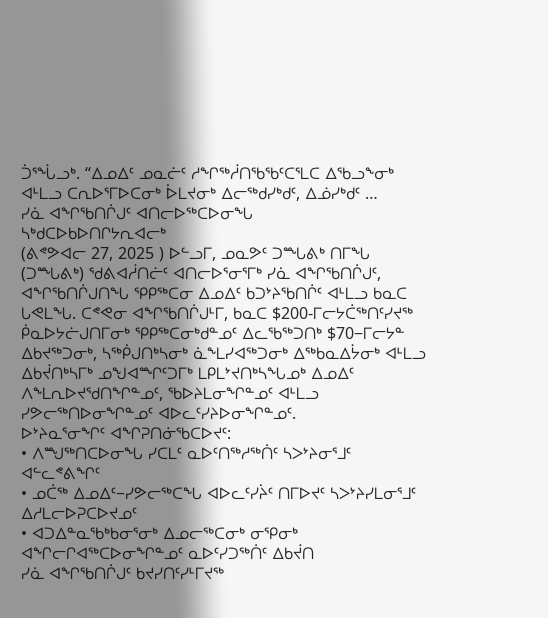ᑑᕐᖔᓗᒃ. “ᐃᓄᐃᑦ ᓄᓇᓖᑦ ᓱᖏᖅᓲᑎᖃᖃᑦᑕᕐᒪᑕ ᐃᖃᓗᖕᓂᒃ ᐊᒻᒪᓗ ᑕᕆᐅᕐᒥᐅᑕᓂᒃ ᐆᒪᔪᓂᒃ ᐃᓕᖅᑯᓯᒃᑯᑦ, ᐃᓅᓯᒃᑯᑦ …
ᓯᓈ ᐊᖏᖃᑎᒌᒍᑦ ᐊᑎᓕᐅᖅᑕᐅᓂᖓ
ᓴᒃᑯᑕᐅᑲᐅᑎᒋᔭᕆᐊᓕᒃ
(ᕕᕝᕗᐊᓕ 27, 2025 ) ᐅᓪᓗᒥ, ᓄᓇᕗᑦ ᑐᙵᕕᒃ ᑎᒥᖓ (ᑐᙵᕕᒃ) ᖁᕕᐊᓲᑎᓖᑦ ᐊᑎᓕᐅᕐᓂᕐᒥᒃ ᓯᓈ ᐊᖏᖃᑎᒌᒍᑦ, ᐊᖏᖃᑎᒌᒍᑎᖓ ᕿᑭᖅᑕᓂ ᐃᓄᐃᑦ ᑲᑐᔾᔨᖃᑎᒌᑦ ᐊᒻᒪᓗ ᑲᓇᑕ ᒐᕙᒪᖓ. ᑕᕝᕙᓂ ᐊᖏᖃᑎᒌᒍᒻᒥ, ᑲᓇᑕ $200-ᒥᓕᔭᑖᖅᑎᑦᓯᔪᖅ ᑮᓇᐅᔭᓖᒍᑎᒥᓂᒃ ᕿᑭᖅᑕᓂᒃᑯᓐᓄᑦ ᐃᓚᖃᖅᑐᑎᒃ $70−ᒥᓕᔭᓐ ᐃᑲᔪᖅᑐᓂᒃ, ᓴᖅᑮᒍᑎᒃᓴᓂᒃ ᓈᖕᒪᓯᐊᖅᑐᓂᒃ ᐃᖅᑲᓇᐃᔮᓂᒃ ᐊᒻᒪᓗ ᐃᑲᔫᑎᒃᓴᒥᒃ ᓄᖑᐊᙱᑦᑐᒥᒃ ᒪᑭᒪᔾᔪᑎᒃᓴᖓᓄᒃ ᐃᓄᐃᑦ ᐱᖕᒪᕆᐅᔪᖁᑎᖏᓐᓄᑦ, ᖃᐅᔨᒪᓂᖏᓐᓄᑦ ᐊᒻᒪᓗ ᓯᕗᓕᖅᑎᐅᓂᖏᓐᓄᑦ ᐊᐅᓚᑦᓯᔨᐅᓂᖏᓐᓄᑦ.
ᐅᔾᔨᓇᕐᓂᖏᑦ ᐊᖏᕈᑎᓃᖃᑕᐅᔪᑦ:
• ᐱᙳᖅᑎᑕᐅᓂᖓ ᓯᑕᒪᑦ ᓇᐅᑦᑎᖅᓱᖅᑏᑦ ᓴᐳᔾᔨᓂᕐᒧᑦ ᐊᓪᓚᕝᕕᖏᑦ
• ᓄᑖᖅ ᐃᓄᐃᑦ−ᓯᕗᓕᖅᑕᖓ ᐊᐅᓚᑦᓯᔩᑦ ᑎᒥᐅᔪᑦ ᓴᐳᔾᔨᓯᒪᓂᕐᒧᑦ ᐃᓱᒪᓕᐅᕈᑕᐅᔪᓄᑦ
• ᐊᑐᐃᓐᓇᖃᒃᑲᓂᕐᓂᒃ ᐃᓄᓕᖅᑕᓂᒃ ᓂᕿᓂᒃ ᐊᖏᓕᒋᐊᖅᑕᐅᓂᖏᓐᓄᑦ ᓇᐅᑦᓯᑐᖅᑏᑦ ᐃᑲᔫᑎ
ᓯᓈ ᐊᖏᖃᑎᒌᒍᑦ ᑲᔪᓯᑎᑦᓯᒻᒥᔪᖅ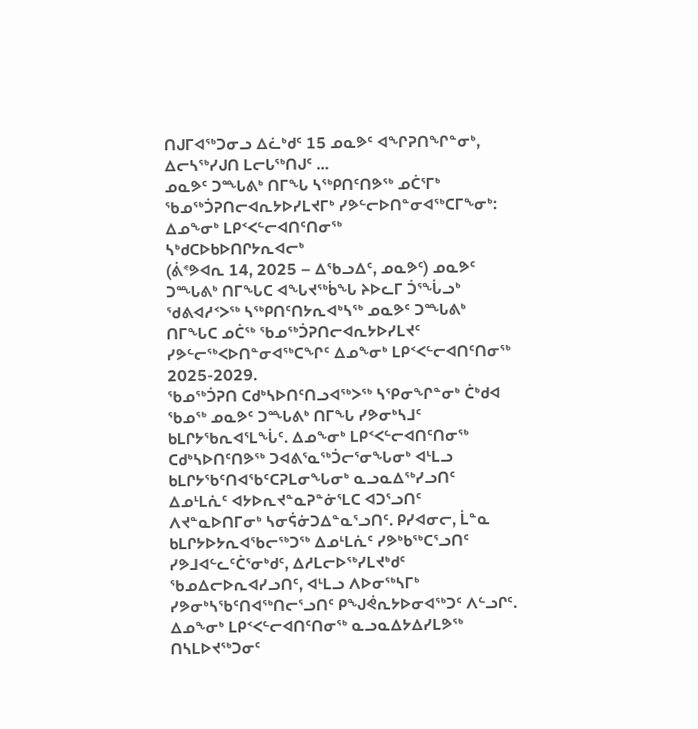ᑎᒍᒥᐊᖅᑐᓂᓗ ᐃᓛᒃᑯᑦ 15 ᓄᓇᕗᑦ ᐊᖏᕈᑎᖏᓐᓂᒃ, ᐃᓕᓴᖅᓯᒍᑎ ᒪᓕᒐᖅᑎᒍᑦ …
ᓄᓇᕗᑦ ᑐᙵᕕᒃ ᑎᒥᖓ ᓴᖅᑭᑎᑦᑎᕗᖅ ᓄᑖᕐᒥᒃ ᖃᓄᖅᑑᕈᑎᓕᐊᕆᔭᐅᓯᒪᔪᒥᒃ ᓯᕗᓪᓕᐅᑎᓐᓂᐊᖅᑕᒥᖕᓂᒃ: ᐃᓄᖕᓂᒃ ᒪᑭᑉᐸᓪᓕᐊᑎᑦᑎᓂᖅ
ᓴᒃᑯᑕᐅᑲᐅᑎᒋᔭᕆᐊᓕᒃ
(ᕖᕝᕗᐊᕆ 14, 2025 – ᐃᖃᓗᐃᑦ, ᓄᓇᕗᑦ) ᓄᓇᕗᑦ ᑐᙵᕕᒃ ᑎᒥᖓᑕ ᐊᖓᔪᖅᑳᖓ ᔨᐅᓚᒥ ᑑᕐᖔᓗᒃ ᖁᕕᐊᓱᑉᐳᖅ ᓴᖅᑭᑎᑦᑎᔭᕆᐊᒃᓴᖅ ᓄᓇᕗᑦ ᑐᙵᕕᒃ ᑎᒥᖓᑕ ᓄᑖᖅ ᖃᓄᖅᑑᕈᑎᓕᐊᕆᔭᐅᓯᒪᔪᑦ ᓯᕗᓪᓕᖅᐸᐅᑎᓐᓂᐊᖅᑕᖏᑦ ᐃᓄᖕᓂᒃ ᒪᑭᑉᐸᓪᓕᐊᑎᑦᑎᓂᖅ 2025-2029.
ᖃᓄᖅᑑᕈᑎ ᑕᑯᒃᓴᐅᑎᑦᑎᓗᐊᖅᐳᖅ ᓴᕿᓂᖏᓐᓂᒃ ᑖᒃᑯᐊ ᖃᓄᖅ ᓄᓇᕗᑦ ᑐᙵᕕᒃ ᑎᒥᖓ ᓯᕗᓂᒃᓴᒧᑦ ᑲᒪᒋᔭᖃᕆᐊᕐᒪᖔᑦ. ᐃᓄᖕᓂᒃ ᒪᑭᑉᐸᓪᓕᐊᑎᑦᑎᓂᖅ ᑕᑯᒃᓴᐅᑎᑦᑎᕗᖅ ᑐᐊᕕᕐᓇᖅᑑᓕᕐᓂᖓᓂᒃ ᐊᒻᒪᓗ ᑲᒪᒋᔭᖃᑦᑎᐊᖃᑦᑕᕈᒪᓂᖓᓂᒃ ᓇᓗᓇᐃᖅᓯᓗᑎᑦ ᐃᓄᒻᒪᕇᑦ ᐊᔭᐅᕆᔪᓐᓇᕈᓐᓃᕐᒪᑕ ᐊᑐᕐᓗᑎᑦ ᐱᔪᓐᓇᐅᑎᒥᓂᒃ ᓴᓂᕌᓃᑐᐃᓐᓇᕐᓗᑎᑦ. ᑭᓯᐊᓂᓕ, ᒫᓐᓇ ᑲᒪᒋᔭᐅᔭᕆᐊᖃᓕᖅᑐᖅ ᐃᓄᒻᒪᕇᑦ ᓯᕗᒃᑲᖅᑕᕐᓗᑎᑦ ᓯᕗᒧᐊᓪᓚᑦᑖᕐᓂᒃᑯᑦ, ᐃᓱᒪᓕᐅᖅᓯᒪᔪᒃᑯᑦ ᖃᓄᐃᓕᐅᕆᐊᓯᓗᑎᑦ, ᐊᒻᒪᓗ ᐱᐅᓂᖅᓴᒥᒃ ᓯᕗᓂᒃᓴᖃᑦᑎᐊᖅᑎᓕᕐᓗᑎᑦ ᑭᖑᕚᕆᔭᐅᓂᐊᖅᑐᑦ ᐱᓪᓗᒋᑦ.
ᐃᓄᖕᓂᒃ ᒪᑭᑉᐸᓪᓕᐊᑎᑦᑎᓂᖅ ᓇᓗᓇᐃᔭᐃᓯᒪᕗᖅ ᑎᓴᒪᐅᔪᖅᑐᓂᑦ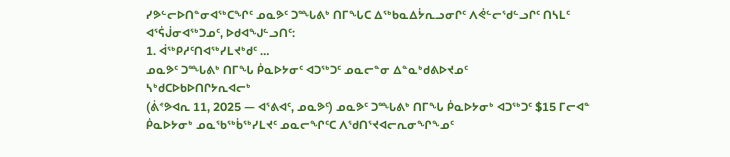ᓯᕗᓪᓕᐅᑎᓐᓂᐊᖅᑕᖏᑦ ᓄᓇᕗᑦ ᑐᙵᕕᒃ ᑎᒥᖓᑕ ᐃᖅᑲᓇᐃᔮᕆᓗᓂᒋᑦ ᐱᕚᓪᓕᖁᓪᓗᒋᑦ ᑎᓴᒪᑦ ᐊᕐᕌᒎᓂᐊᖅᑐᓄᑦ, ᐅᑯᐊᖑᓪᓗᑎᑦ:
1. ᐋᖅᑭᓱᑦᑎᐊᖅᓯᒪᔪᒃᑯᑦ …
ᓄᓇᕗᑦ ᑐᙵᕕᒃ ᑎᒥᖓ ᑮᓇᐅᔭᓂᑦ ᐊᑐᖅᑐᑦ ᓄᓇᓕᓐᓂ ᐃᓐᓇᒃᑯᕕᐅᔪᓄᑦ
ᓴᒃᑯᑕᐅᑲᐅᑎᒋᔭᕆᐊᓕᒃ
(ᕖᕝᕗᐊᕆ 11, 2025 — ᐊᕐᕕᐊᑦ, ᓄᓇᕗᑦ) ᓄᓇᕗᑦ ᑐᙵᕕᒃ ᑎᒥᖓ ᑮᓇᐅᔭᓂᒃ ᐊᑐᖅᑐᑦ $15 ᒥᓕᐊᓐ ᑮᓇᐅᔭᓂᒃ ᓄᓇᖃᖅᑳᖅᓯᒪᔪᑦ ᓄᓇᓕᖏᑦᑕ ᐱᖁᑎᕐᔪᐊᓕᕆᓂᖏᖕᓄᑦ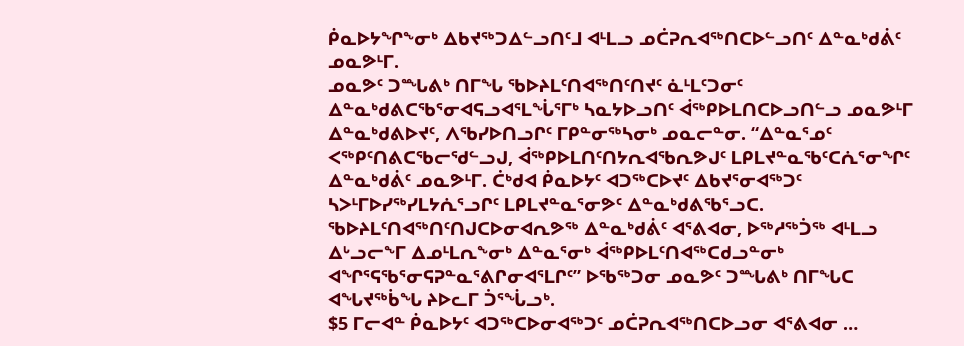ᑮᓇᐅᔭᖏᖕᓂᒃ ᐃᑲᔪᖅᑐᐃᓪᓗᑎᑦᒧ ᐊᒻᒪᓗ ᓄᑖᕈᕆᐊᖅᑎᑕᐅᓪᓗᑎᑦ ᐃᓐᓇᒃᑯᕖᑦ ᓄᓇᕗᒻᒥ.
ᓄᓇᕗᑦ ᑐᙵᕕᒃ ᑎᒥᖓ ᖃᐅᔨᒪᑦᑎᐊᖅᑎᑦᑎᔪᑦ ᓈᒻᒪᑦᑐᓂᑦ ᐃᓐᓇᒃᑯᕕᑕᖃᕐᓂᐊᕋᓗᐊᕐᒪᖔᕐᒥᒃ ᓴᓇᔭᐅᓗᑎᑦ ᐋᖅᑭᐅᒪᑎᑕᐅᓗᑎᓪᓗ ᓄᓇᕗᒻᒥ ᐃᓐᓇᒃᑯᕕᐅᔪᑦ, ᐱᖃᓯᐅᑎᓗᒋᑦ ᒥᑭᓐᓂᖅᓴᓂᒃ ᓄᓇᓕᓐᓂ. “ᐃᓐᓇᕐᓄᑦ ᐸᖅᑭᑦᑎᕕᑕᖃᓕᖁᓪᓗᒍ, ᐋᖅᑭᐅᒪᑎᑦᑎᔭᕆᐊᖃᕆᕗᒍᑦ ᒪᑭᒪᔪᓐᓇᖃᑦᑕᕇᕐᓂᖏᑦ ᐃᓐᓇᒃᑯᕖᑦ ᓄᓇᕗᒻᒥ. ᑖᒃᑯᐊ ᑮᓇᐅᔭᑦ ᐊᑐᖅᑕᐅᔪᑦ ᐃᑲᔪᕐᓂᐊᖅᑐᑦ ᓴᐳᒻᒥᐅᓯᖅᓯᒪᔭᕇᕐᓗᒋᑦ ᒪᑭᒪᔪᓐᓇᕐᓂᕗᑦ ᐃᓐᓇᒃᑯᕕᖃᕐᓗᑕ. ᖃᐅᔨᒪᑦᑎᐊᖅᑎᑦᑎᒍᑕᐅᓂᐊᕆᕗᖅ ᐃᓐᓇᒃᑯᕖᑦ ᐊᕐᕕᐊᓂ, ᐅᖅᓱᖅᑑᖅ ᐊᒻᒪᓗ ᐃᒡᓗᓕᖕᒥ ᐃᓄᒻᒪᕆᖕᓂᒃ ᐃᓐᓇᕐᓂᒃ ᐋᖅᑭᐅᒪᑦᑎᐊᖅᑕᑯᓗᓐᓂᒃ ᐊᖏᕐᕋᖃᕐᓂᕋᕈᓐᓇᕐᕕᒋᓂᐊᕐᒪᒋᑦ” ᐅᖃᖅᑐᓂ ᓄᓇᕗᑦ ᑐᙵᕕᒃ ᑎᒥᖓᑕ ᐊᖓᔪᖅᑳᖓ ᔨᐅᓚᒥ ᑑᕐᖔᓗᒃ.
$5 ᒥᓕᐊᓐ ᑮᓇᐅᔭᑦ ᐊᑐᖅᑕᐅᓂᐊᖅᑐᑦ ᓄᑖᕈᕆᐊᖅᑎᑕᐅᓗᓂ ᐊᕐᕕᐊᓂ …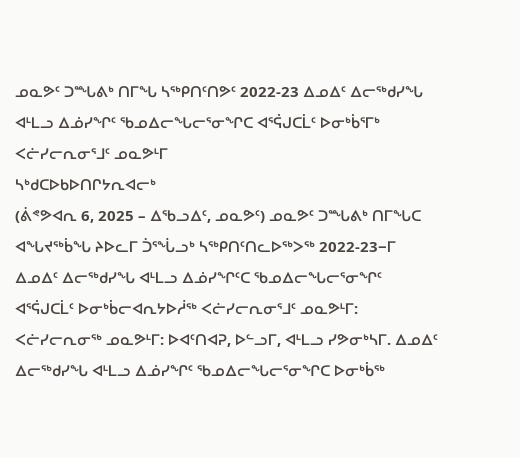ᓄᓇᕗᑦ ᑐᙵᕕᒃ ᑎᒥᖓ ᓴᖅᑭᑎᑦᑎᕗᑦ 2022-23 ᐃᓄᐃᑦ ᐃᓕᖅᑯᓯᖓ ᐊᒻᒪᓗ ᐃᓅᓯᖏᑦ ᖃᓄᐃᓕᖓᓕᕐᓂᖏᑕ ᐊᕐᕌᒍᑕᒫᑦ ᐅᓂᒃᑳᕐᒥᒃ ᐸᓖᓯᓕᕆᓂᕐᒧᑦ ᓄᓇᕗᒻᒥ
ᓴᒃᑯᑕᐅᑲᐅᑎᒋᔭᕆᐊᓕᒃ
(ᕖᕝᕗᐊᕆ 6, 2025 – ᐃᖃᓗᐃᑦ, ᓄᓇᕗᑦ) ᓄᓇᕗᑦ ᑐᙵᕕᒃ ᑎᒥᖓᑕ ᐊᖓᔪᖅᑳᖓ ᔨᐅᓚᒥ ᑑᕐᖔᓗᒃ ᓴᖅᑭᑎᑦᑎᓚᐅᖅᐳᖅ 2022-23−ᒥ ᐃᓄᐃᑦ ᐃᓕᖅᑯᓯᖓ ᐊᒻᒪᓗ ᐃᓅᓯᖏᑦᑕ ᖃᓄᐃᓕᖓᓕᕐᓂᖏᑦ ᐊᕐᕌᒍᑕᒫᑦ ᐅᓂᒃᑳᓕᐊᕆᔭᐅᓲᖅ ᐸᓖᓯᓕᕆᓂᕐᒧᑦ ᓄᓇᕗᒻᒥ: ᐸᓖᓯᓕᕆᓂᖅ ᓄᓇᕗᒻᒥ: ᐅᐊᑦᑎᐊᕈ, ᐅᓪᓗᒥ, ᐊᒻᒪᓗ ᓯᕗᓂᒃᓴᒥ. ᐃᓄᐃᑦ ᐃᓕᖅᑯᓯᖓ ᐊᒻᒪᓗ ᐃᓅᓯᖏᑦ ᖃᓄᐃᓕᖓᓕᕐᓂᖏᑕ ᐅᓂᒃᑳᖅ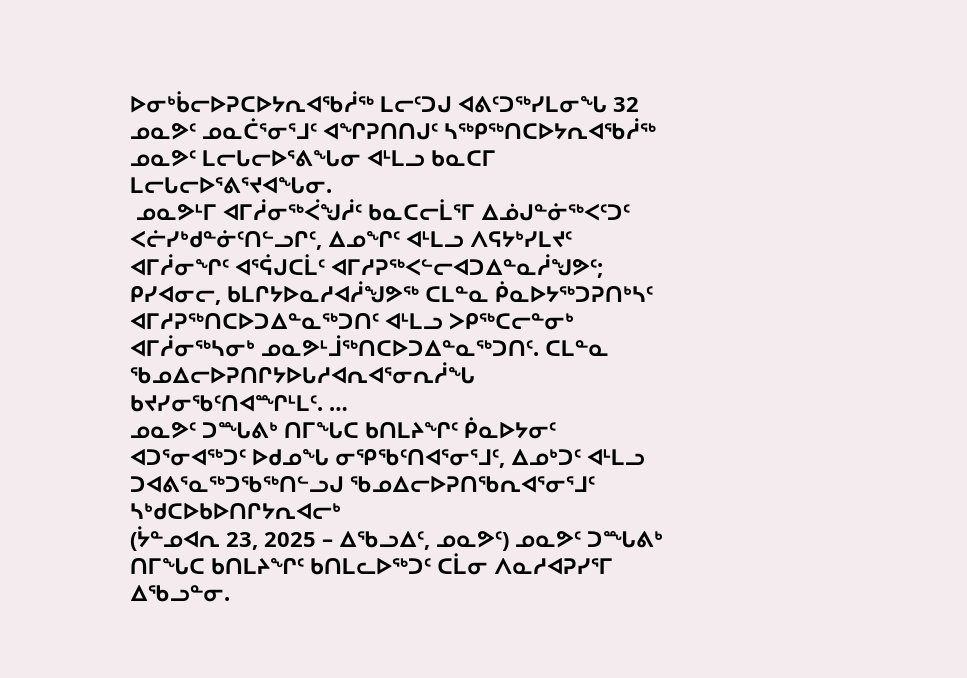ᐅᓂᒃᑳᓕᐅᕈᑕᐅᔭᕆᐊᖃᓲᖅ ᒪᓕᑦᑐᒍ ᐊᕕᑦᑐᖅᓯᒪᓂᖓ 32 ᓄᓇᕗᑦ ᓄᓇᑖᕐᓂᕐᒧᑦ ᐊᖏᕈᑎᑎᒍᑦ ᓴᖅᑭᖅᑎᑕᐅᔭᕆᐊᖃᓲᖅ ᓄᓇᕗᑦ ᒪᓕᒐᓕᐅᕐᕕᖓᓂ ᐊᒻᒪᓗ ᑲᓇᑕᒥ ᒪᓕᒐᓕᐅᕐᕕᕐᔪᐊᖓᓂ.
 ᓄᓇᕗᒻᒥ ᐊᒥᓲᓂᖅᐹᖑᓲᑦ ᑲᓇᑕᓕᒫᕐᒥ ᐃᓅᒍᓐᓃᖅᐸᑦᑐᑦ ᐸᓖᓯᒃᑯᓐᓃᑦᑎᓪᓗᒋᑦ, ᐃᓄᖏᑦ ᐊᒻᒪᓗ ᐱᕋᔭᒃᓯᒪᔪᑦ ᐊᒥᓲᓂᖏᑦ ᐊᕐᕌᒍᑕᒫᑦ ᐊᒥᓱᕈᖅᐸᓪᓕᐊᑐᐃᓐᓇᓲᖑᕗᑦ; ᑭᓯᐊᓂᓕ, ᑲᒪᒋᔭᐅᓇᓱᐊᓲᖑᕗᖅ ᑕᒪᓐᓇ ᑮᓇᐅᔭᖅᑐᕈᑎᒃᓴᑦ ᐊᒥᓱᕈᖅᑎᑕᐅᑐᐃᓐᓇᖅᑐᑎᑦ ᐊᒻᒪᓗ ᐳᑭᖅᑕᓕᓐᓂᒃ ᐊᒥᓲᓂᖅᓴᓂᒃ ᓄᓇᕗᒻᒨᖅᑎᑕᐅᑐᐃᓐᓇᖅᑐᑎᑦ. ᑕᒪᓐᓇ ᖃᓄᐃᓕᐅᕈᑎᒋᔭᐅᒐᓱᐊᕆᐊᕐᓂᕆᓲᖓ ᑲᔪᓯᓂᖃᑦᑎᐊᙱᒻᒪᑦ. …
ᓄᓇᕗᑦ ᑐᙵᕕᒃ ᑎᒥᖓᑕ ᑲᑎᒪᔨᖏᑦ ᑮᓇᐅᔭᓂᑦ ᐊᑐᕐᓂᐊᖅᑐᑦ ᐅᑯᓄᖓ ᓂᕿᖃᑦᑎᐊᕐᓂᕐᒧᑦ, ᐃᓄᒃᑐᑦ ᐊᒻᒪᓗ ᑐᐊᕕᕐᓇᖅᑐᖃᖅᑎᓪᓗᒍ ᖃᓄᐃᓕᐅᕈᑎᖃᕆᐊᕐᓂᕐᒧᑦ
ᓴᒃᑯᑕᐅᑲᐅᑎᒋᔭᕆᐊᓕᒃ
(ᔮᓐᓄᐊᕆ 23, 2025 – ᐃᖃᓗᐃᑦ, ᓄᓇᕗᑦ) ᓄᓇᕗᑦ ᑐᙵᕕᒃ ᑎᒥᖓᑕ ᑲᑎᒪᔨᖏᑦ ᑲᑎᒪᓚᐅᖅᑐᑦ ᑕᒫᓂ ᐱᓇᓱᐊᕈᓯᕐᒥ ᐃᖃᓗᓐᓂ.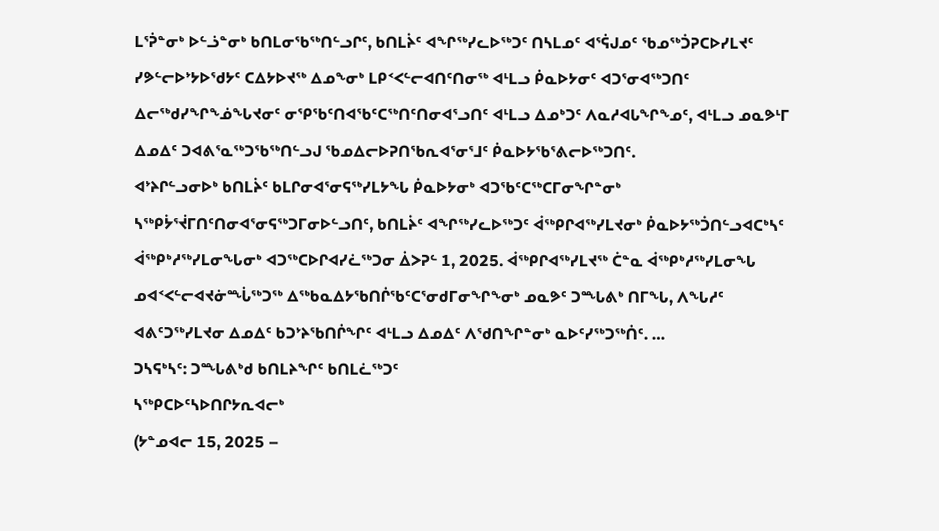ᒪᕐᕉᓐᓂᒃ ᐅᓪᓘᓐᓂᒃ ᑲᑎᒪᓂᖃᖅᑎᓪᓗᒋᑦ, ᑲᑎᒪᔩᑦ ᐊᖏᖅᓯᓚᐅᖅᑐᑦ ᑎᓴᒪᓄᑦ ᐊᕐᕌᒍᓄᑦ ᖃᓄᖅᑑᕈᑕᐅᓯᒪᔪᑦ ᓯᕗᓪᓕᐅᔾᔭᐅᖁᔭᑦ ᑕᐃᔭᐅᔪᖅ ᐃᓄᖕᓂᒃ ᒪᑭᑉᐸᓪᓕᐊᑎᑦᑎᓂᖅ ᐊᒻᒪᓗ ᑮᓇᐅᔭᓂᑦ ᐊᑐᕐᓂᐊᖅᑐᑎᑦ ᐃᓕᖅᑯᓯᖏᖕᓅᖓᔪᓂᑦ ᓂᕿᖃᑦᑎᐊᖃᑦᑕᖅᑎᑦᑎᓂᐊᕐᓗᑎᑦ ᐊᒻᒪᓗ ᐃᓄᒃᑐᑦ ᐱᓇᓱᐊᒐᖏᖕᓄᑦ, ᐊᒻᒪᓗ ᓄᓇᕗᒻᒥ ᐃᓄᐃᑦ ᑐᐊᕕᕐᓇᖅᑐᖃᖅᑎᓪᓗᒍ ᖃᓄᐃᓕᐅᕈᑎᖃᕆᐊᕐᓂᕐᒧᑦ ᑮᓇᐅᔭᖃᕐᕕᓕᐅᖅᑐᑎᑦ.
ᐊᔾᔨᒋᓪᓗᓂᐅᒃ ᑲᑎᒪᔩᑦ ᑲᒪᒋᓂᐊᕐᓂᕋᖅᓯᒪᔭᖓ ᑮᓇᐅᔭᓂᒃ ᐊᑐᖃᑦᑕᖅᑕᒥᓂᖏᓐᓂᒃ ᓴᖅᑭᔮᕐᔫᒥᑎᑦᑎᓂᐊᕐᓂᕋᖅᑐᒥᓂᐅᓪᓗᑎᑦ, ᑲᑎᒪᔩᑦ ᐊᖏᖅᓯᓚᐅᖅᑐᑦ ᐋᖅᑭᒋᐊᖅᓯᒪᔪᓂᒃ ᑮᓇᐅᔭᖅᑑᑎᓪᓗᐊᑕᒃᓴᑦ ᐋᖅᑭᒃᓱᖅᓯᒪᓂᖓᓂᒃ ᐊᑐᖅᑕᐅᒋᐊᓯᓛᖅᑐᓂ ᐄᐳᕈᓪ 1, 2025. ᐋᖅᑭᒋᐊᖅᓯᒪᔪᖅ ᑖᓐᓇ ᐋᖅᑭᒃᓱᖅᓯᒪᓂᖓ ᓄᐊᑉᐸᓪᓕᐊᔪᓃᙶᖅᑐᖅ ᐃᖅᑲᓇᐃᔭᖃᑎᒌᖃᑦᑕᕐᓂᑯᒥᓂᖏᖕᓂᒃ ᓄᓇᕗᑦ ᑐᙵᕕᒃ ᑎᒥᖓ, ᐱᖓᓱᑦ ᐊᕕᑦᑐᖅᓯᒪᔪᓂ ᐃᓄᐃᑦ ᑲᑐᔾᔨᖃᑎᒌᖏᑦ ᐊᒻᒪᓗ ᐃᓄᐃᑦ ᐱᖁᑎᖏᓐᓂᒃ ᓇᐅᑦᓯᖅᑐᖅᑏᑦ. …
ᑐᓴᕋᒃᓴᑦ: ᑐᙵᕕᒃᑯ ᑲᑎᒪᔨᖏᑦ ᑲᑎᒪᓛᖅᑐᑦ
ᓴᖅᑭᑕᐅᑦᓴᐅᑎᒋᔭᕆᐊᓕᒃ
(ᔭᓐᓄᐊᓕ 15, 2025 –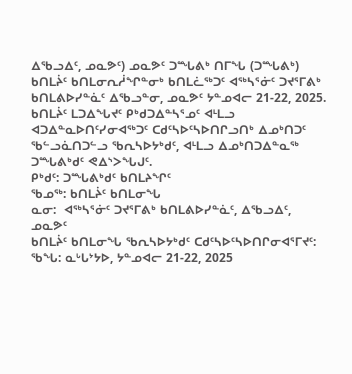ᐃᖃᓗᐃᑦ, ᓄᓇᕗᑦ) ᓄᓇᕗᑦ ᑐᙵᕕᒃ ᑎᒥᖓ (ᑐᙵᕕᒃ) ᑲᑎᒪᔩᑦ ᑲᑎᒪᓂᕆᓲᖏᓐᓂᒃ ᑲᑎᒪᓛᖅᑐᑦ ᐊᖅᓴᕐᓃᑦ ᑐᔪᕐᒥᕕᒃ ᑲᑎᒪᕕᐅᓯᓐᓈᑦ ᐃᖃᓗᓐᓂ, ᓄᓇᕗᑦ ᔭᓐᓄᐊᓕ 21-22, 2025. ᑲᑎᒪᔩᑦ ᒪᑐᐃᖓᔪᑦ ᑭᒃᑯᑐᐃᓐᓴᕐᓄᑦ ᐊᒻᒪᓗ ᐊᑐᐃᓐᓇᐅᑎᑦᓯᓂᐊᖅᑐᑦ ᑕᑯᑦᓴᐅᑦᓴᐅᑎᒋᓗᑎᒃ ᐃᓄᒃᑎᑐᑦ ᖃᓪᓗᓈᑎᑐᓪᓗ ᖃᕆᓴᐅᔭᒃᑯᑦ, ᐊᒻᒪᓗ ᐃᓄᒃᑎᑐᐃᓐᓇᖅ ᑐᙵᕕᒃᑯᑦ ᕙᐃᔅᐳᖓᒍᑦ.
ᑭᒃᑯᑦ: ᑐᙵᕕᒃᑯᑦ ᑲᑎᒪᔨᖏᑦ
ᖃᓄᖅ: ᑲᑎᒪᔩᑦ ᑲᑎᒪᓂᖓ
ᓇᓂ:  ᐊᖅᓴᕐᓃᑦ ᑐᔪᕐᒥᕕᒃ ᑲᑎᒪᕕᐅᓯᓐᓈᑦ, ᐃᖃᓗᐃᑦ, ᓄᓇᕗᑦ
ᑲᑎᒪᔩᑦ ᑲᑎᒪᓂᖓ ᖃᕆᓴᐅᔭᒃᑯᑦ ᑕᑯᑦᓴᐅᑦᓴᐅᑎᒋᓂᐊᕐᒥᔪᑦ:
ᖃᖓ: ᓇᒡᒐᔾᔭᐅ, ᔭᓐᓄᐊᓕ 21-22, 2025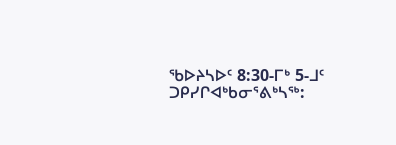ᖃᐅᔨᓴᐅᑦ 8:30-ᒥᒃ 5-ᒧᑦ
ᑐᑭᓯᒋᐊᒃᑲᓂᕐᕕᒃᓴᖅ: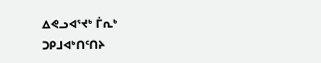ᐃᕙᓗᐊᕐᔪᒃ ᒦᕆᒃ
ᑐᑭᒧᐊᒃᑎᑦᑎᔨ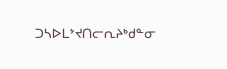ᑐᓴᐅᒪᔾᔪᑎᓕᕆᔨᒃᑯᓐᓂ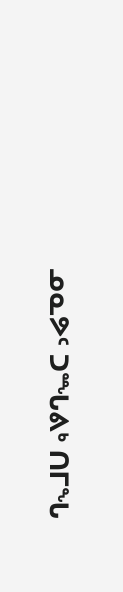ᓄᓇᕗᑦ ᑐᙵᕕᒃ ᑎᒥᖓ